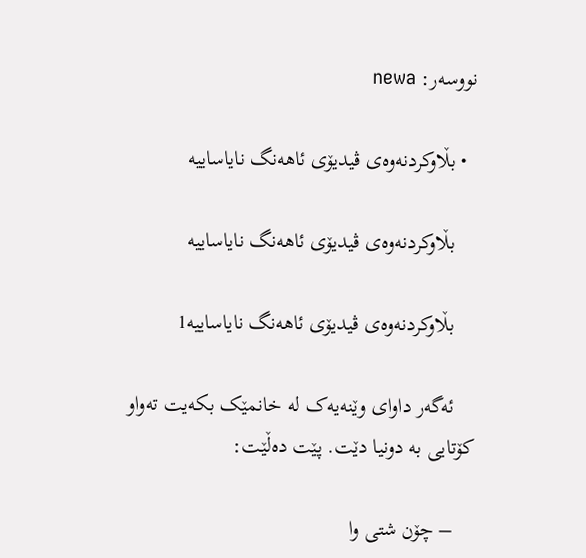نووسەر: newa

  • بڵاوکردنەوەی ڤیدیۆی ئاهەنگ نایاساییە

    بڵاوکردنەوەی ڤیدیۆی ئاهەنگ نایاساییە

    بڵاوکردنەوەی ڤیدیۆی ئاهەنگ نایاساییە1

    ئەگەر داوای وێنەیەک لە خانمێک بکەیت تەواو کۆتایی بە دونیا دێت. پێت دەڵێت:

    – چۆن شتی وا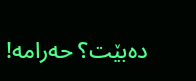دەبێت؟ حەرامە!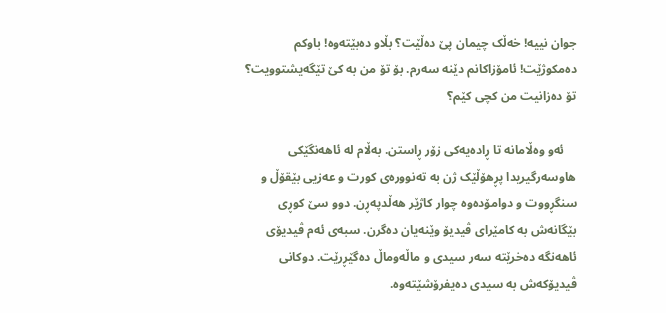جوان نییە! خەڵک چیمان پێ دەڵێت؟ بڵاو دەبێتەوە! باوکم دەمکوژێت! ئامۆزاکانم دێنە سەرم. بۆ تۆ من بە کێ تێگەیشتوویت؟ تۆ دەزانیت من کچی کێم؟

    ئەو وەڵامانە تا ڕادەیەکی زۆر ڕاستن. بەڵام لە ئاهەنگێکی هاوسەرگیریدا پڕهۆڵێک ژن بە تەنوورەی کورت و عەزیی بێقۆڵ و سنگڕووت و دوامۆدەوە چوار کاژێر هەڵدپەڕن. دوو سێ کوڕی بێگانەش بە کامێرای ڤیدیۆ وێنەیان دەگرن. سبەی ئەم ڤیدیۆی ئاهەنگە دەخرێتە سەر سیدی و ماڵەوماڵ دەگێڕرێت. دوکانی ڤیدیۆکەش بە سیدی دەیفرۆشێتەوە.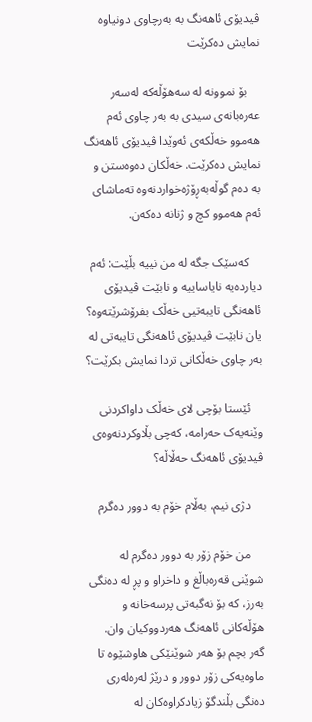ڤیدیۆی ئاهەنگ بە بەرچاوی دونیاوە نمایش دەکرێت

    بۆ نموونە لە سەهۆڵەکە لەسەر عەرەبانەی سیدی بە بەر چاوی ئەم هەموو خەڵکەی ئەوێدا ڤیدیۆی ئاهەنگ نمایش دەکرێت. خەڵکان دەوەستن و بە دەم گوڵەبەڕۆژەخواردنەوە تەماشای ئەم هەموو کچ و ژنانە دەکەن.

    کەسێک جگە لە من نییە بڵێت: ئەم دیاردەیە نایاساییە و نابێت ڤیدیۆی ئاهەنگی تایبەتیی خەڵک بفرۆشرێتەوە؟ یان نابێت ڤیدیۆی ئاهەنگی تایبەتی لە بەر چاوی خەڵکانی تردا نمایش بکرێت؟

    ئێستا بۆچی لای خەڵک داواکردنی وێنەیەک حەرامە، کەچی بڵاوکردنەوەی ڤیدیۆی ئاهەنگ حەڵاڵە؟

    دژی نیم، بەڵام خۆم بە دوور دەگرم

    من خۆم زۆر بە دوور دەگرم لە شوێنی قەرەباڵغ و داخراو و پڕ لە دەنگی بەرز، کە بۆ نەگبەتی پرسەخانە و هۆڵەکانی ئاهەنگ هەردووکیان وان. گەر بچم بۆ هەر شوێنێکی هاوشێوە تا ماوەیەکی زۆر دوور و درێژ لەرەلەری دەنگی بڵندگۆ زیادکراوەکان لە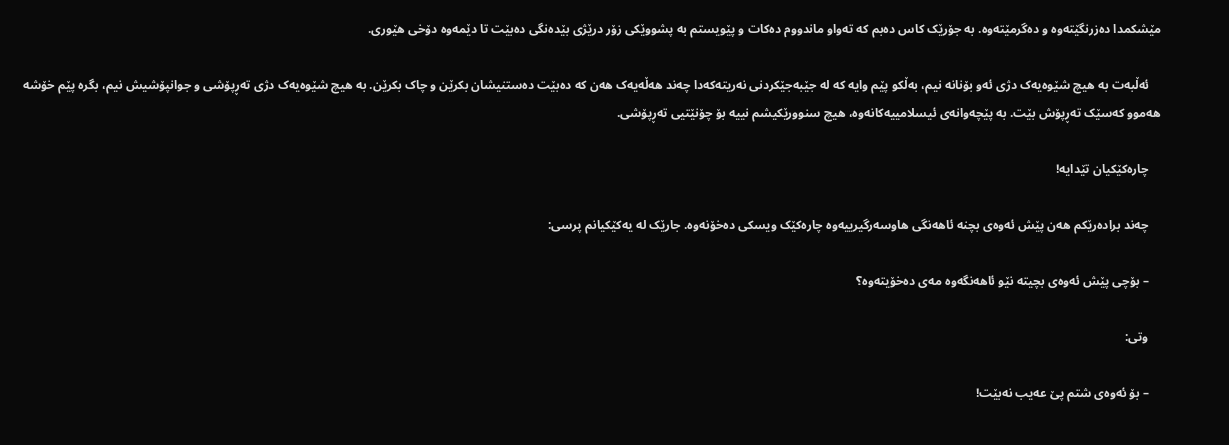مێشکمدا دەزرنگێتەوە و دەگرمێتەوە. بە جۆرێک کاس دەبم کە تەواو ماندووم دەکات و پێویستم بە پشووێکی زۆر درێژی بێدەنگی دەبێت تا دێمەوە دۆخی هێوری.

    ئەڵبەت بە هیچ شێوەیەک دژی ئەو بۆنانە نیم، بەڵکو پێم وایە کە لە جێبەجێکردنی نەریتەکەدا چەند هەڵەیەک هەن کە دەبێت دەستنیشان بکرێن و چاک بکرێن. بە هیچ شێوەیەک دژی تەڕپۆشی و جوانپۆشیش نیم، بگرە پێم خۆشە هەموو کەسێک تەڕپۆش بێت. بە پێچەوانەی ئیسلامییەکانەوە، هیچ سنوورێکیشم نییە بۆ چۆنێتیی تەڕپۆشی.

    چارەکێکیان تێدایە!

    چەند برادەرێکم هەن پێش ئەوەی بچنە ئاهەنگی هاوسەرگیرییەوە چارەکێک ویسکی دەخۆنەوە. جارێک لە یەکێکیانم پرسی:

    – بۆچی پێش ئەوەی بچیتە نێو ئاهەنگەوە مەی دەخۆیتەوە؟

    وتی:

    – بۆ ئەوەی شتم پێ عەیب نەبێت!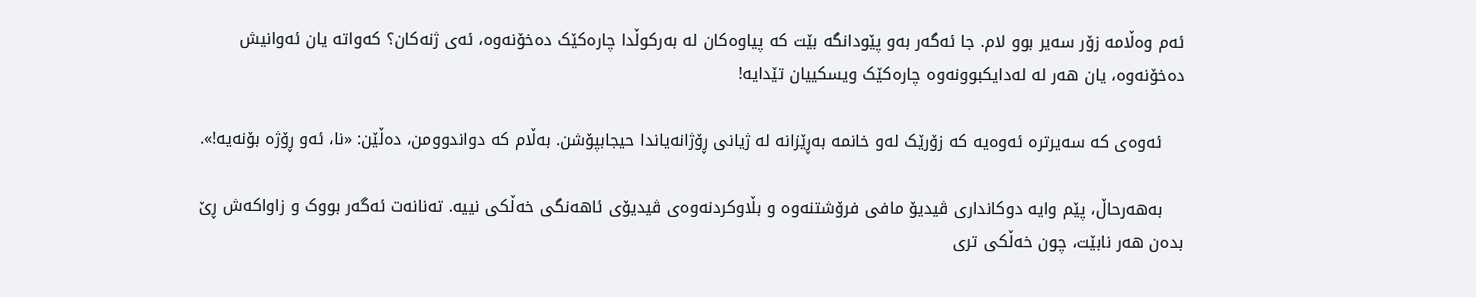ئەم وەڵامە زۆر سەیر بوو لام. جا ئەگەر بەو پێودانگە بێت کە پیاوەکان لە بەرکوڵدا چارەکێک دەخۆنەوە، ئەی ژنەکان؟ کەواتە یان ئەوانیش دەخۆنەوە، یان هەر لە لەدایکبوونەوە چارەکێک ویسکییان تێدایە!

    ئەوەی کە سەیرترە ئەوەیە کە زۆرێک لەو خانمە بەڕێزانە لە ژیانی ڕۆژانەیاندا حیجابپۆشن. بەڵام کە دواندوومن، دەڵێن: «نا، ئەو ڕۆژە بۆنەیە!».

    بەهەرحاڵ، پێم وایە دوکانداری ڤیدیۆ مافی فرۆشتنەوە و بڵاوکردنەوەی ڤیدیۆی ئاهەنگی خەڵکی نییە. تەنانەت ئەگەر بووک و زاواکەش ڕێ بدەن هەر نابێت، چون خەڵکی تری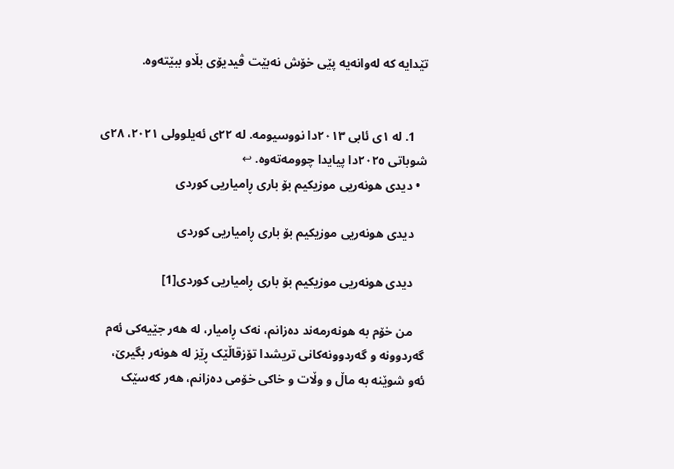تێدایە کە لەوانەیە پێی خۆش نەبێت ڤیدیۆی بڵاو ببێتەوە.


    1. لە ١ی ئابی ٢٠١٣دا نووسیومە. لە ٢٢ی ئەیلوولی ٢٠٢١، ٢٨ی شوباتی ٢٠٢٥دا پیایدا چوومەتەوە. ↩
  • دیدی هونەریی موزیکیم بۆ باری ڕامیاریی کوردی

    دیدی هونەریی موزیکیم بۆ باری ڕامیاریی کوردی

    دیدی هونەریی موزیکیم بۆ باری ڕامیاریی کوردی[1]

    من خۆم بە هونەرمەند دەزانم، نەک ڕامیار، لە هەر جێیەکی ئەم گەردوونە و گەردوونەکانی تریشدا تۆزقاڵێک ڕێز لە هونەر بگیرێ، ئەو شوێنە بە ماڵ و وڵات و خاکی خۆمی دەزانم، هەر کەسێک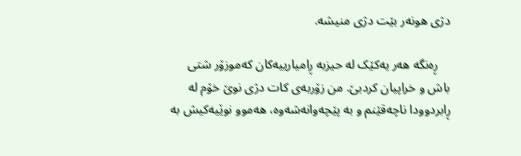دژی هونەر بێت دژی منیشە.

    ڕەنگە هەر یەکێک لە حیزبە ڕامیارییەکان کەموزۆر شتی باش و خراپیان کردبێ. من زۆربەی کات دژی نوێ خۆم لە ڕابردوودا ناچەقێنم و بە پێچەوانەشەوە، هەموو نوێیەکیش بە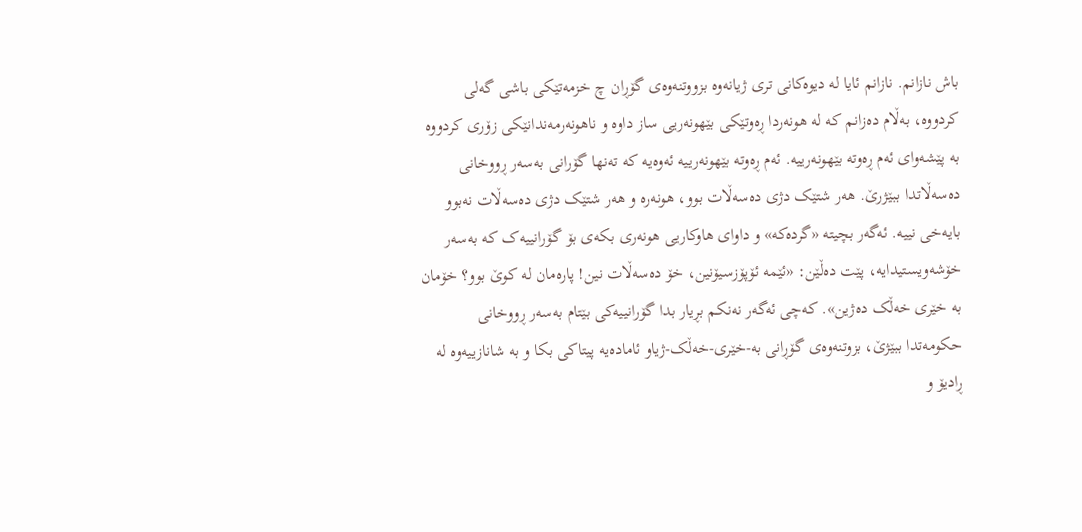باش نازانم. نازانم ئایا لە دیوەکانی تری ژیانەوە بزووتنەوەی گۆڕان چ خزمەتێکی باشی گەلی کردووە، بەڵام دەزانم کە لە هونەردا ڕەوتێکی بێهونەریی ساز داوە و ناهونەرمەندانێکی زۆری کردووە بە پێشەوای ئەم ڕەوتە بێهونەرییە. ئەم ڕەوتە بێهونەرییە ئەوەیە کە تەنها گۆرانی بەسەر ڕووخانی دەسەڵاتدا ببێژرێ. هەر شتێک دژی دەسەڵات بوو، هونەرە و هەر شتێک دژی دەسەڵات نەبوو بایەخی نییە. ئەگەر بچیتە «گردەکە» و داوای هاوکاریی هونەری بکەی بۆ گۆرانییەک کە بەسەر خۆشەویستیدایە، پێت دەڵێن: «ئێمە ئۆپۆزسیۆنین، خۆ دەسەڵات نین! پارەمان لە کوێ بوو؟ خۆمان بە خێری خەڵک دەژین». کەچی ئەگەر نەنکم بڕیار بدا گۆرانییەکی بێتام بەسەر ڕووخانی حکومەتدا ببێژێ، بزوتنەوەی گۆڕانی بە-خێری-خەڵک-ژیاو ئامادەیە پیتاکی بکا و بە شانازییەوە لە ڕادیۆ و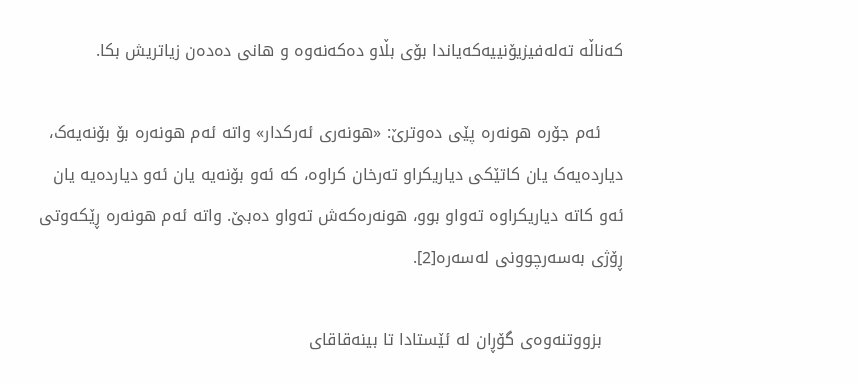کەناڵە تەلەفیزیۆنییەکەیاندا بۆی بڵاو دەکەنەوە و هانی دەدەن زیاتریش بکا.

    ئەم جۆرە هونەرە پێی دەوترێ: «هونەری ئەرکدار» واتە ئەم هونەرە بۆ بۆنەیەک، دیاردەیەک یان کاتێکی دیاریکراو تەرخان کراوە، کە ئەو بۆنەیە یان ئەو دیاردەیە یان ئەو کاتە دیاریکراوە تەواو بوو، هونەرەکەش تەواو دەبێ. واتە ئەم هونەرە ڕێکەوتی ڕۆژی بەسەرچوونی لەسەرە[2].

    بزووتنەوەی گۆڕان لە ئێستادا تا بینەقاقای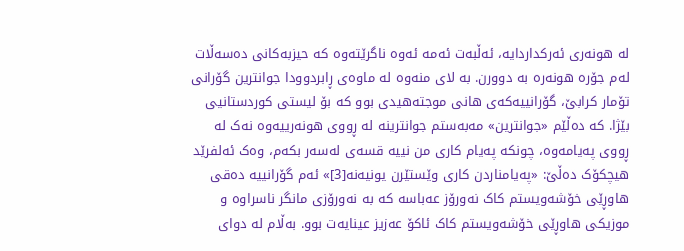لە هونەری ئەرکداردایە، ئەڵبەت ئەمە ئەوە ناگرێتەوە کە حیزبەکانی دەسەڵات لەم جۆرە هونەرە بە دوورن. بە لای منەوە لە ماوەی ڕابردوودا جوانترین گۆرانی تۆمار کرابێ، گۆرانییەکەی هانی موجتەهیدی بوو کە بۆ لیستی کوردستانیی بێژا. کە دەڵێم «جوانترین» مەبەستم جوانترینە لە ڕووی هونەرییەوە نەک لە ڕووی پەیامەوە، چونکە پەیام کاری من نییە قسەی لەسەر بکەم، وەک ئەلفرێد هیچکۆک دەڵێ: «پەیامناردن کاری وێستێرن یونیەنە[3]» ئەم گۆرانییە دەقی هاوڕێی خۆشەویستم کاک نەورۆز عەباسە کە بە نەورۆزی مانگر ناسراوە و موزیکی هاوڕێی خۆشەویستم کاک ئاکۆ عەزیز عینایەت بوو. بەڵام لە دوای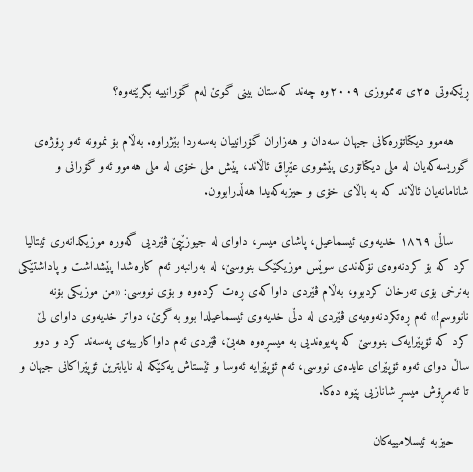ڕێکەوتی ٢٥ی تەممووزی ٢٠٠٩وە چەند کەستان بینی گوێ لەم گۆرانییە بگرێتەوە؟

    هەموو دیکتاتۆرەکانی جیهان سەدان و هەزاران گۆرانییان بەسەردا بێژراوە. بەڵام بۆ نموونە ئەو ڕۆژەی گوریسەکەیان لە ملی دیکتاتۆری پێشووی عێڕاق ئاڵاند، پێش ملی خۆی لە ملی هەموو ئەو گۆرانی و شانامانەیان ئاڵاند کە بە باڵای خۆی و حیزبەکەیدا هەڵدرابوون.

    ساڵی ١٨٦٩ خدیەوی ئیسماعیل، پاشای میسر، داوای لە جیوزێپێ ڤێردیی گەورە موزیکدانەری ئیتالیا کرد کە بۆ کردنەوەی نۆکەندی سوێس موزیکێک بنووسێ، لە بەرانبەر ئەم کارەشدا پێشداشت و پاداشتێکی بەنرخی بۆی تەرخان کردبوو، بەڵام ڤێردی داواکەی ڕەت کردەوە و بۆی نووسی: «من موزیکی بۆنە نانووسم!» ئەم ڕەتکردنەوەیەی ڤێردی لە دڵی خدیەوی ئیسماعیلدا بوو بە گرێ، دواتر خدیەوی داوای لێ کرد کە ئۆپێرایەک بنووسێ کە پەیوەندیی بە میسڕەوە هەبێ، ڤێردی ئەم داواکارییەی پەسەند کرد و دوو ساڵ دوای ئەوە ئۆپێرای عایدەی نووسی، ئەم ئۆپێرایە ئەوسا و ئێستاش یەکێکە لە نایابترین ئۆپێراکانی جیهان و تا ئەمڕۆش میسڕ شانازیی پێوە دەکا.

    حیزبە ئیسلامییەکان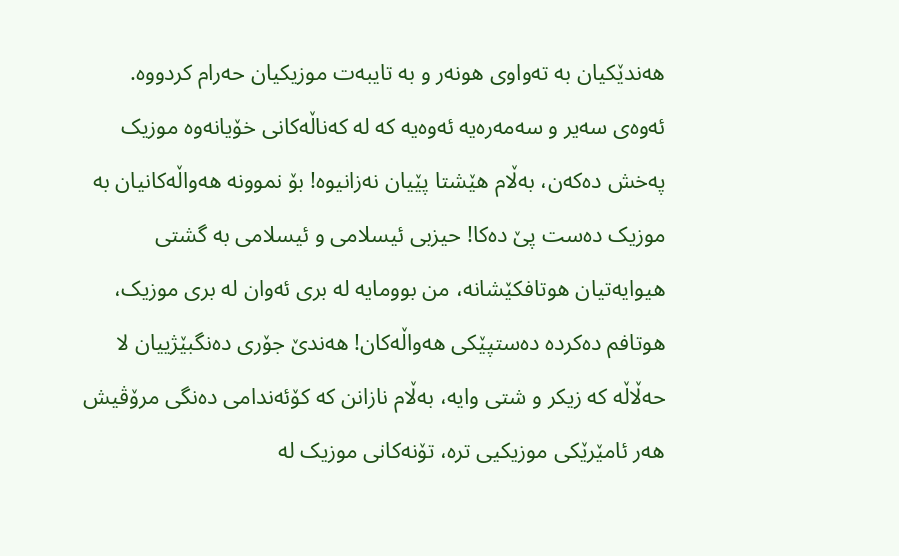هەندێکیان بە تەواوی هونەر و بە تایبەت موزیکیان حەرام کردووە. ئەوەی سەیر و سەمەرەیە ئەوەیە کە لە کەناڵەکانی خۆیانەوە موزیک پەخش دەکەن، بەڵام هێشتا پێیان نەزانیوە! بۆ نموونە هەواڵەکانیان بە موزیک دەست پێ دەکا! حیزبی ئیسلامی و ئیسلامی بە گشتی هیوایەتیان هوتافکێشانە، من بوومایە لە بری ئەوان لە بری موزیک، هوتافم دەکردە دەستپێکی هەواڵەکان! هەندێ جۆری دەنگبێژییان لا حەڵاڵە کە زیکر و شتی وایە، بەڵام نازانن کە کۆئەندامی دەنگی مرۆڤیش هەر ئامێرێکی موزیکیی ترە، تۆنەکانی موزیک لە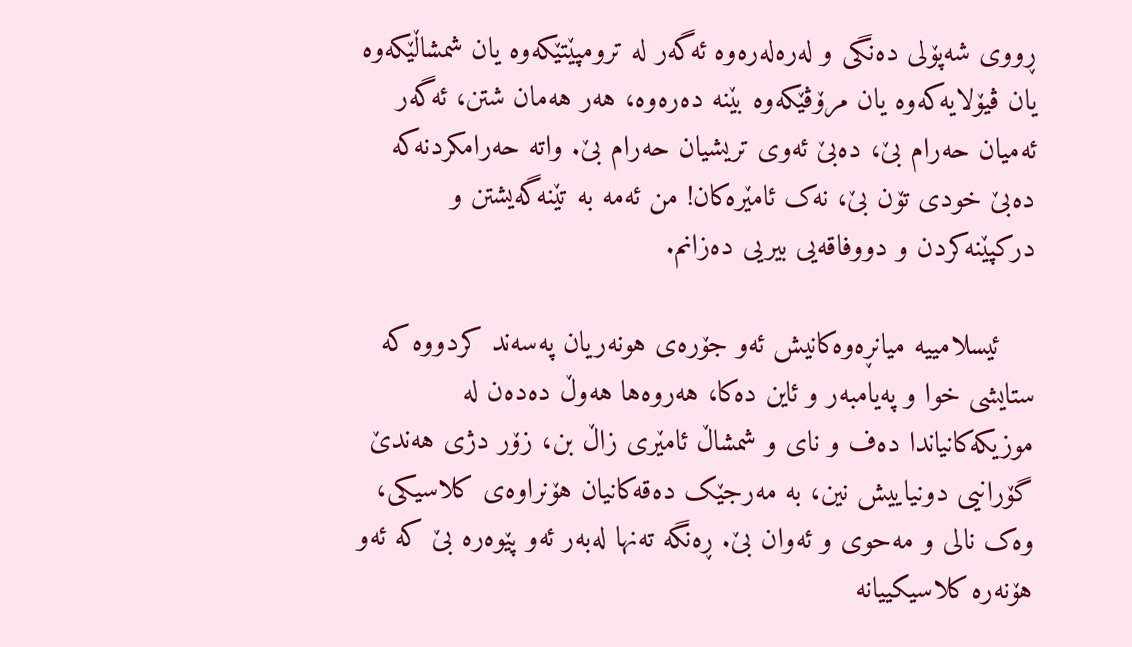ڕووی شەپۆلی دەنگی و لەرەلەرەوە ئەگەر لە ترومپێتێکەوە یان شمشاڵێکەوە یان ڤیۆلایەکەوە یان مرۆڤێکەوە بێنە دەرەوە، هەر هەمان شتن، ئەگەر ئەمیان حەرام بێ، دەبێ ئەوی تریشیان حەرام بێ. واتە حەرامکردنەکە دەبێ خودی تۆن بێ، نەک ئامێرەکان! من ئەمە بە تێنەگەیشتن و درکپێنەکردن و دووفاقەیی بیریی دەزانم.

    ئیسلامییە میانڕەوەکانیش ئەو جۆرەی هونەریان پەسەند کردووە کە ستایشی خوا و پەیامبەر و ئاین دەکا، هەروەها هەوڵ دەدەن لە موزیکەکانیاندا دەف و نای و شمشاڵ ئامێری زاڵ بن، زۆر دژی هەندێ گۆرانیی دونیاییش نین، بە مەرجێک دەقەکانیان هۆنراوەی کلاسیکی، وەک نالی و مەحوی و ئەوان بێ. ڕەنگە تەنها لەبەر ئەو پێوەرە بێ کە ئەو هۆنەرە کلاسیکییانە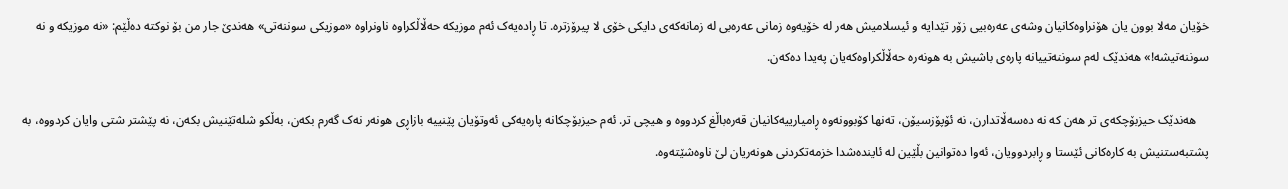خۆیان مەلا بوون یان هۆنراوەکانیان وشەی عەرەبیی زۆر تێدایە و ئیسلامیش هەر لە خۆیەوە زمانی عەرەبی لە زمانەکەی دایکی خۆی لا پیرۆزترە. تا ڕادەیەک ئەم موزیکە حەڵاڵکراوە ناونراوە «موزیکی سوننەتی» هەندێ جار من بۆ نوکتە دەڵێم: «نە موزیکە و نە سوننەتیشە!» هەندێک لەم سوننەتییانە پارەی باشیش بە هونەرە حەڵاڵکراوەکەیان پەیدا دەکەن.

    هەندێک حیزبۆچکەی تر هەن کە نە دەسەڵاتدارن، نە ئۆپۆزسیۆن، تەنها کۆبوونەوە ڕامیارییەکانیان قەرەباڵغ کردووە و هیچی تر. ئەم حیزبۆچکانە پارەیەکی ئەوتۆیان پێنییە بازاڕی هونەر نەک گەرم بکەن، بەڵکو شلەتێنیش بکەن، نە پێشتر شتی وایان کردووە، بە پشتبەستنیش بە کارەکانی ئێستا و ڕابردوویان، ئەوا دەتوانین بڵێین لە ئایندەشدا خزمەتکردنی هونەریان لێ ناوەشێتەوە.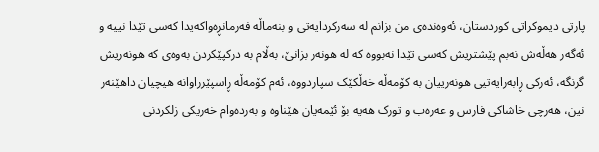پارتی دیموکراتی کوردستان، ئەوەندەی من بزانم لە سەرکردایەتی و بنەماڵە فەرمانڕەواکەیدا کەسی تێدا نییە و ئەگەر هەڵەش نەبم پێشتریش کەسی تێدا نەبووە کە لە هونەر بزانێ، بەڵام بە درکپێکردن بەوەی کە هونەریش گرنگە، ئەرکی ڕابەرایەتیی هونەرییان بە کۆمەڵە خەڵکێک سپاردووە، ئەم کۆمەڵە ڕاسپێرراوانە هیچیان داهێنەر نین، هەرچی خاشاکی فارس و عەرەب و تورک هەیە بۆ ئێمەیان هێناوە و بەردەوام خەریکی زلکردنی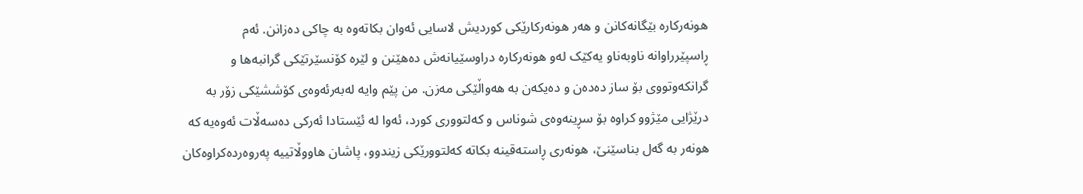هونەرکارە بێگانەکانن و هەر هونەرکارێکی کوردیش لاسایی ئەوان بکاتەوە بە چاکی دەزانن. ئەم ڕاسپێرراوانە ناوبەناو یەکێک لەو هونەرکارە دراوسێیانەش دەهێنن و لێرە کۆنسێرتێکی گرانبەها و گرانکەوتووی بۆ ساز دەدەن و دەیکەن بە هەواڵێکی مەزن. من پێم وایە لەبەرئەوەی کۆششێکی زۆر بە درێژایی مێژوو کراوە بۆ سڕینەوەی شوناس و کەلتووری کورد، ئەوا لە ئێستادا ئەرکی دەسەڵات ئەوەیە کە هونەر بە گەل بناسێنێ، هونەری ڕاستەقینە بکاتە کەلتوورێکی زیندوو، پاشان هاووڵاتییە پەروەردەکراوەکان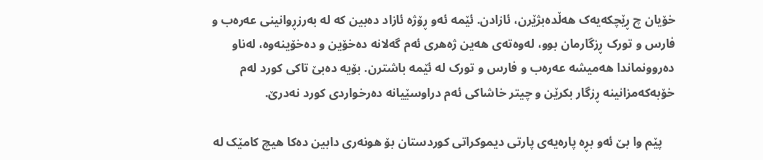خۆیان چ ڕێچکەیەک هەڵدەبژێرن، ئازادن. ئێمە ئەو ڕۆژە ئازاد دەبین کە لە بەرزڕوانینی عەرەب و فارس و تورک ڕزگارمان بوو، لەوەتەی هەین ژەهری ئەم گەلانە دەخۆین و دەخۆینەوە، لەناو دەروونماندا هەمیشە عەرەب و فارس و تورک لە ئێمە باشترن. بۆیە دەبێ تاکی کورد لەم خۆبەکەمزانینە ڕزگار بکرێن و چیتر خاشاکی ئەم دراوسێیانە دەرخواردی کورد نەدرێ.

    پێم وا بێ ئەو بڕە پارەیەی پارتی دیموکراتی کوردستان بۆ هونەری دابین دەکا هیچ کامێک لە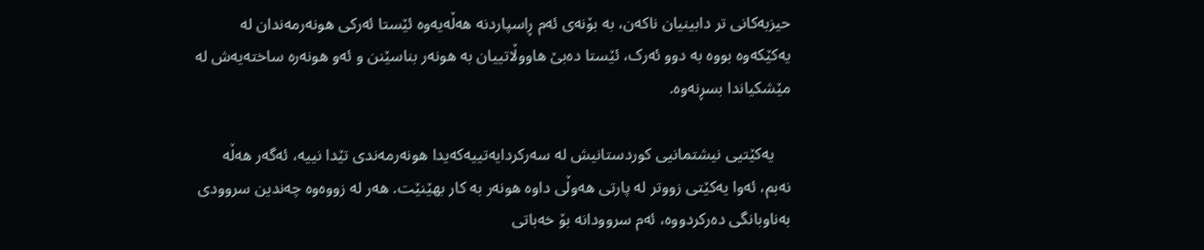حیزبەکانی تر دابینیان ناکەن، بە بۆنەی ئەم ڕاسپاردنە هەڵەیەوە ئێستا ئەرکی هونەرمەندان لە یەکێکەوە بووە بە دوو ئەرک، ئێستا دەبێ هاووڵاتییان بە هونەر بناسێنن و ئەو هونەرە ساختەیەش لە مێشکیاندا بسڕنەوە.

    یەکێتیی نیشتمانیی کوردستانیش لە سەرکردایەتییەکەیدا هونەرمەندی تێدا نییە، ئەگەر هەڵە نەبم، ئەوا یەکێتی زووتر لە پارتی هەوڵی داوە هونەر بە کار بهێنێت. هەر لە زووەوە چەندین سروودی بەناوبانگی دەرکردووە، ئەم سروودانە بۆ خەباتی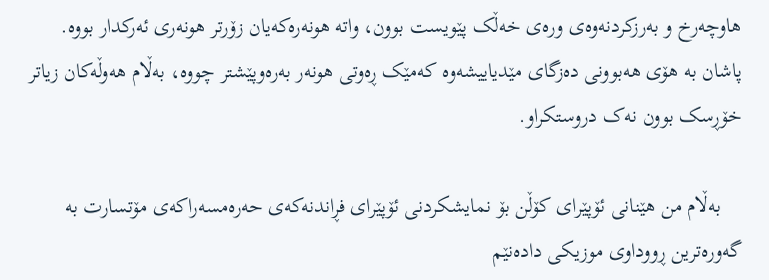هاوچەرخ و بەرزکردنەوەی ورەی خەڵک پێویست بوون، واتە هونەرەکەیان زۆرتر هونەری ئەرکدار بووە. پاشان بە هۆی هەبوونی دەزگای مێدیاییشەوە کەمێک ڕەوتی هونەر بەرەوپێشتر چووە، بەڵام هەوڵەکان زیاتر خۆڕسک بوون نەک دروستکراو.

    بەڵام من هێنانی ئۆپێرای کۆڵن بۆ نمایشکردنی ئۆپێرای فڕاندنەکەی حەرەمسەراکەی مۆتسارت بە گەورەترین ڕووداوی موزیکی دادەنێم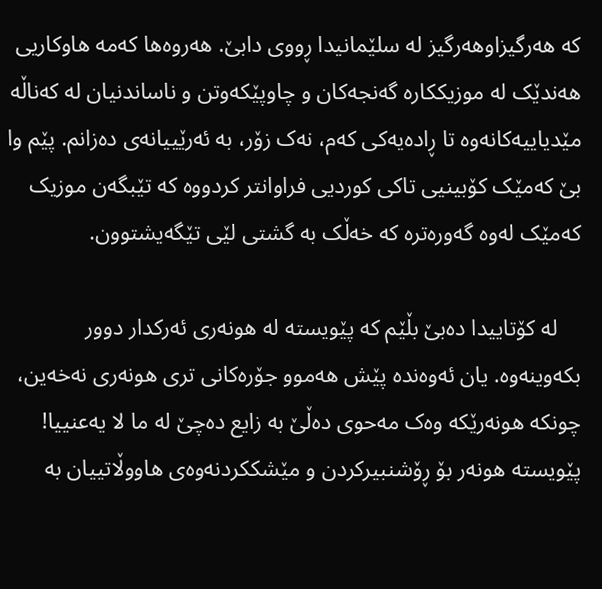کە هەرگیزاوهەرگیز لە سلێمانیدا ڕووی دابێ. هەروەها کەمە هاوکاریی هەندێک لە موزیککارە گەنجەکان و چاوپێکەوتن و ناساندنیان لە کەناڵە مێدیاییەکانەوە تا ڕادەیەکی کەم، نەک زۆر، بە ئەرێییانەی دەزانم. پێم وا بێ کەمێک کۆبینیی تاکی کوردیی فراوانتر کردووە کە تێبگەن موزیک کەمێک لەوە گەورەترە کە خەڵک بە گشتی لێی تێگەیشتوون.

    لە کۆتاییدا دەبێ بڵێم کە پێویستە لە هونەری ئەرکدار دوور بکەوینەوە. یان ئەوەندە پێش هەموو جۆرەکانی تری هونەری نەخەین، چونکە هونەرێکە وەک مەحوی دەڵێ بە زایع دەچێ لە ما لا یەعنییا! پێویستە هونەر بۆ ڕۆشنبیرکردن و مێشککردنەوەی هاووڵاتییان بە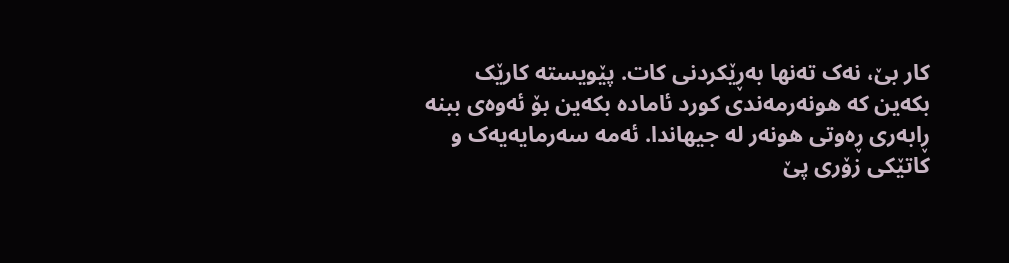کار بێ، نەک تەنها بەڕێکردنی کات. پێویستە کارێک بکەین کە هونەرمەندی کورد ئامادە بکەین بۆ ئەوەی ببنە ڕابەری ڕەوتی هونەر لە جیهاندا. ئەمە سەرمایەیەک و کاتێکی زۆری پێ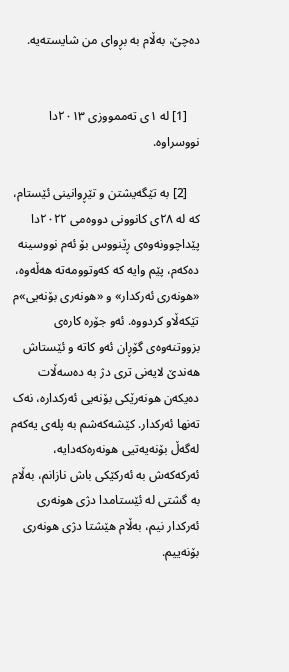دەچێ، بەڵام بە بڕوای من شایستەیە.


    [1] لە ١ی تەممووزی ٢٠١٣دا نووسراوە.

    [2] بە تێگەیشتن و تێڕوانینی ئێستام، کە لە ٢٨ی کانوونی دووەمی ٢٠٢٢دا پێداچوونەوەی ڕێنووس بۆ ئەم نووسینە دەکەم، پێم وایە کە کەوتوومەتە هەڵەوە، «هونەری ئەرکدار» و «هونەری بۆنەیی»م تێکەڵاو کردووە. ئەو جۆرە کارەی بزووتنەوەی گۆڕان ئەو کاتە و ئێستاش هەندێ لایەنی تری دژ بە دەسەڵات دەیکەن هونەرێکی بۆنەیی ئەرکدارە، نەک تەنها ئەرکدار. کێشەکەشم بە پلەی یەکەم لەگەڵ بۆنەیەتیی هونەرەکەدایە، ئەرکەکەش بە ئەرکێکی باش نازانم، بەڵام بە گشتی لە ئێستامدا دژی هونەری ئەرکدار نیم، بەڵام هێشتا دژی هونەری بۆنەییم.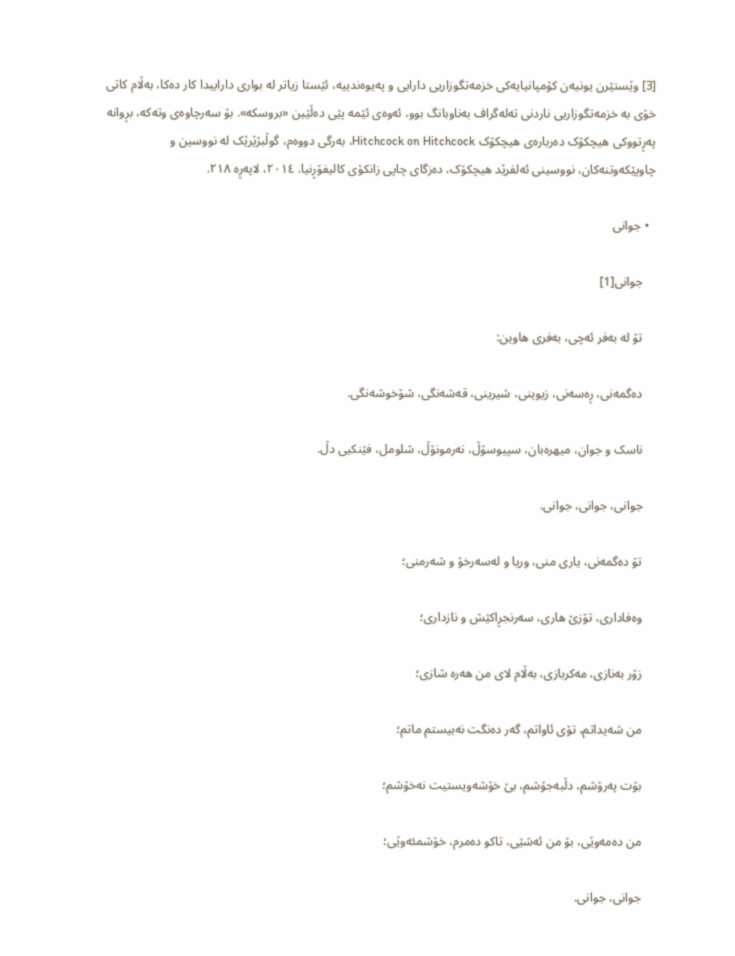[3] وێستێرن یونیەن کۆمپانیایەکی خزمەتگوزاریی دارایی و پەیوەندییە، ئێستا زیاتر لە بواری داراییدا کار دەکا، بەڵام کاتی خۆی بە خزمەتگوزاریی ناردنی تەلەگراف بەناوبانگ بوو، ئەوەی ئێمە پێی دەڵێین «بروسکە». بۆ سەرچاوەی وتەکە، بڕوانە پەڕتووکی هیچکۆک دەربارەی هیچکۆک Hitchcock on Hitchcock، بەرگی دووەم، گوڵبژێرێک لە نووسین و چاوپێکەوتنەکان، نووسینی ئەلفرێد هیچکۆک، دەزگای چاپی زانکۆی کالیفۆڕنیا. ٢٠١٤، لاپەڕە ٢١٨.

  • جوانی

    جوانی[1]

    تۆ لە بەفر ئەچی، بەفری هاوین:

    دەگمەنی، ڕەسەنی، زیوینی، شیرینی، قەشەنگی، شۆخوشەنگی.

    ناسک و جوان، میهرەبان، سپیوسۆڵ، نەرمونۆڵ، شلومل، فێنکیی دڵ.

    جوانی، جوانی، جوانی.

    تۆ دەگمەنی، یاری منی، وریا و لەسەرخۆ و شەرمنی؛

    وەفاداری، تۆزێ هاری، سەرنجڕاکێش و نازداری؛

    زۆر بەنازی، مەکربازی، بەڵام لای من هەرە شازی؛

    من شەیداتم، تۆی ئاواتم، گەر دەنگت نەبیستم ماتم؛

    بۆت پەرۆشم، دڵبەجۆشم، بێ خۆشەویستیت نەخۆشم؛

    من دەمەوێی، بۆ من ئەشێی، تاکو دەمرم، خۆشمئەوێی؛

    جوانی، جوانی.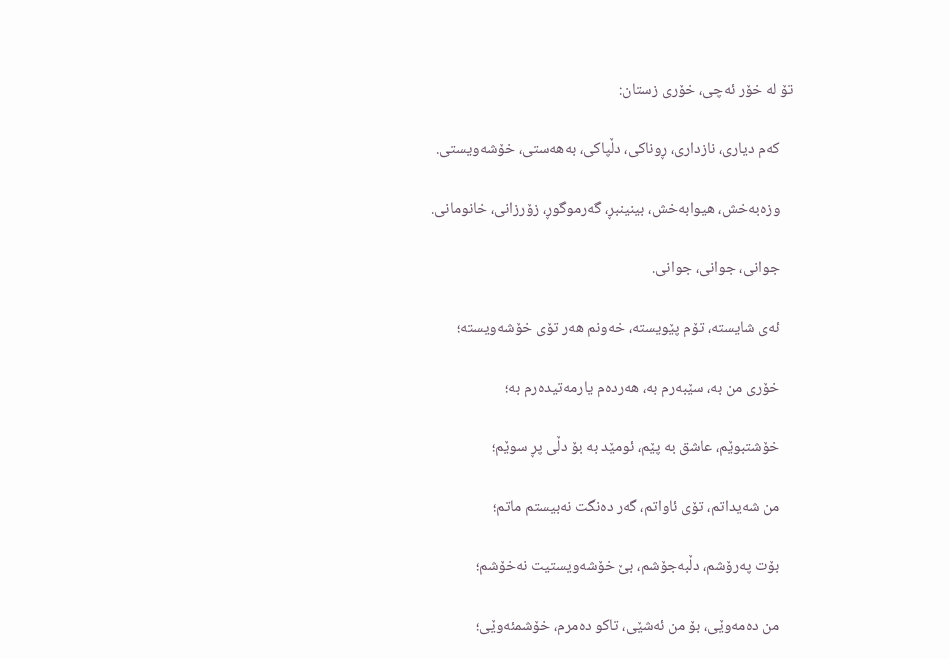تۆ لە خۆر ئەچی، خۆری زستان:

    کەم دیاری، نازداری، ڕوناکی، دڵپاکی، بەهەستی، خۆشەویستی.

    وزەبەخش، هیوابەخش، بینینبڕ، گەرموگوڕ، زۆرزانی، خانومانی.

    جوانی، جوانی، جوانی.

    ئەی شایستە، تۆم پێویستە، خەونم هەر تۆی خۆشەویستە؛

    خۆری من بە، سێبەرم بە، هەردەم یارمەتیدەرم بە؛

    خۆشتبوێم، عاشق بە پێم، ئومێد بە بۆ دڵی پڕ سوێم؛

    من شەیداتم، تۆی ئاواتم، گەر دەنگت نەبیستم ماتم؛

    بۆت پەرۆشم، دڵبەجۆشم، بێ خۆشەویستیت نەخۆشم؛

    من دەمەوێی، بۆ من ئەشێی، تاکو دەمرم، خۆشمئەوێی؛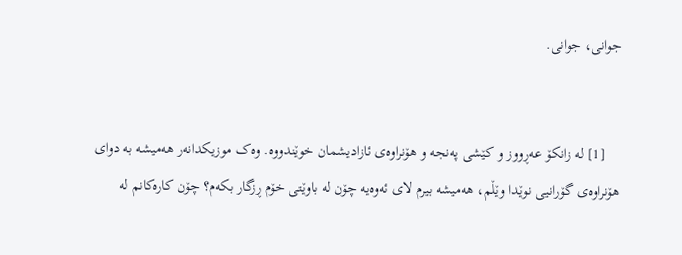جوانی، جوانی.


    [1] لە زانکۆ عەڕووز و کێشی پەنجە و هۆنراوەی ئازادیشمان خوێندووە. وەک موزیکدانەر هەمیشە بە دوای هۆنراوەی گۆرانیی نوێدا وێڵم، هەمیشە بیرم لای ئەوەیە چۆن لە باوێتی خۆم ڕزگار بکەم؟ چۆن کارەکانم لە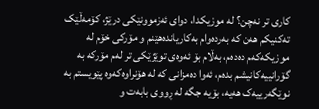کاری تر نەچن؟ لە موزیکدا، دوای ئەزموونێکی درێژ، کۆمەڵێک تەکنیکم هەن کە بەردەوام بەکاریاندەهێنم و مۆرکی خۆم لە موزیکەکەم دەدەم، بەڵام بۆ ئەوەی توێژێکی تر لەم مۆرکە بە گۆرانییەکانیشم بدەم، ئەوا دەمزانی کە لە هۆنراوەکەوە پێویستم بە نوێگەرییەک هەیە، بۆیە جگە لە ڕووی بابەت و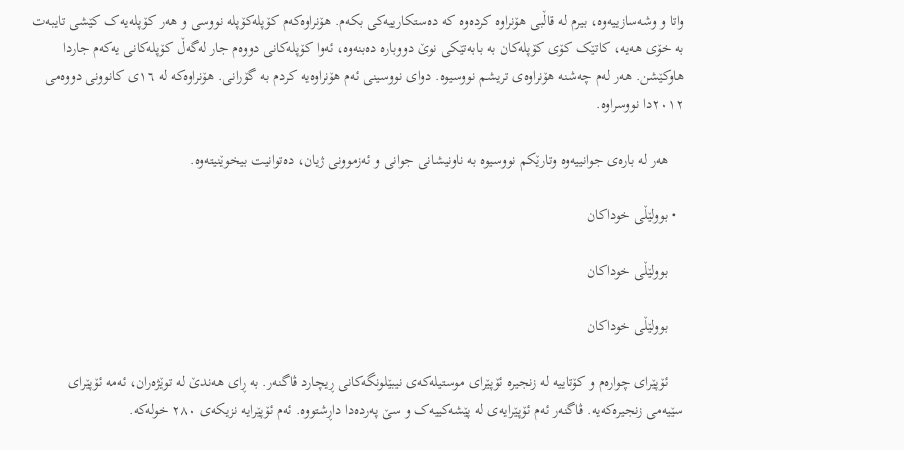واتا و وشەسازییەوە، بیرم لە قاڵبی هۆنراوە کردەوە کە دەستکارییەکی بکەم. هۆنراوەکەم کۆپلەکۆپلە نووسی و هەر کۆپلەیەک کێشی تایبەت بە خۆی هەیە، کاتێک کۆی کۆپلەکان بە بابەتێکی نوێ دووبارە دەبنەوە، ئەوا کۆپلەکانی دووەم جار لەگەڵ کۆپلەکانی یەکەم جاردا هاوکێشن. هەر لەم چەشنە هۆنراوەی تریشم نووسیوە. دوای نووسینی ئەم هۆنراوەیە کردم بە گۆرانی. هۆنراوەکە لە ١٦ی کانوونی دووەمی ٢٠١٢دا نووسراوە.

    هەر لە بارەی جوانییەوە وتارێکم نووسیوە بە ناونیشانی جوانی و ئەزموونی ژیان، دەتوانیت بیخوێنیتەوە.

  • بوولێڵی خوداکان

    بوولێڵی خوداکان

    بوولێڵی خوداکان

    ئۆپێرای چوارەم و کۆتاییە لە زنجیرە ئۆپێرای موستیلەکەی نیبێلونگەکانی ڕیچارد ڤاگنەر. بە ڕای هەندێ لە توێژەران، ئەمە ئۆپێرای سێیەمی زنجیرەکەیە. ڤاگنەر ئەم ئۆپێرایەی لە پێشەکییەک و سێ پەردەدا داڕشتووە. ئەم ئۆپێرایە نزیکەی ٢٨٠ خولەکە.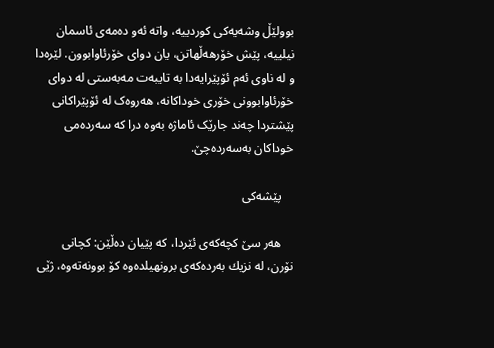بوولێڵ وشەیەکی کوردییە، واتە ئەو دەمەی ئاسمان نیلییە، پێش خۆرهەڵهاتن، یان دوای خۆرئاوابوون. لێرەدا و لە ناوی ئەم ئۆپێرایەدا بە تایبەت مەبەستی لە دوای خۆرئاوابوونی خۆری خوداکانە، هەروەک لە ئۆپێراکانی پێشتردا چەند جارێک ئاماژە بەوە درا کە سەردەمی خوداکان بەسەردەچێ.

    پێشەكی

    هەر سێ كچەکەی ئێردا، کە پێیان دەڵێن: کچانی نۆرن، لە نزیك بەردەكەی برونهیلدەوە كۆ بوونەتەوە، ژێی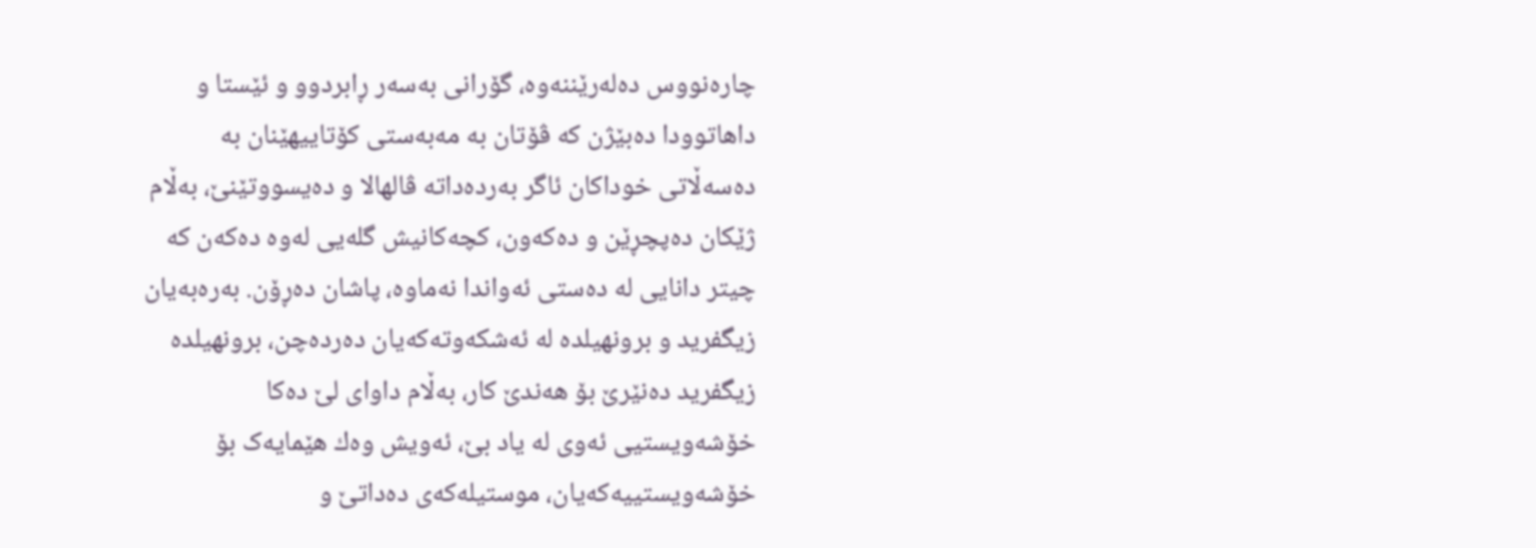چارەنووس دەلەرێننەوە، گۆرانی بەسەر ڕابردوو و ئێستا و داهاتوودا دەبێژن كە ڤۆتان بە مەبەستی كۆتاییهێنان بە دەسەڵاتی خوداكان ئاگر بەردەداتە ڤالهالا و دەیسووتێنێ، بەڵام ژێکان دەپچڕێن و دەكەون، کچەکانیش گلەیی لەوە دەكەن كە چیتر دانایی لە دەستی ئەواندا نەماوە، پاشان دەڕۆن. بەرەبەیان زیگفرید و برونهیلدە لە ئەشكەوتەكەیان دەردەچن، برونهیلدە زیگفرید دەنێرێ بۆ هەندێ كار، بەڵام داوای لێ دەكا خۆشەویستیی ئەوی لە یاد بێ، ئەویش وەك هێمایەک بۆ خۆشەویستییەكەیان، موستیلەكەی دەداتێ و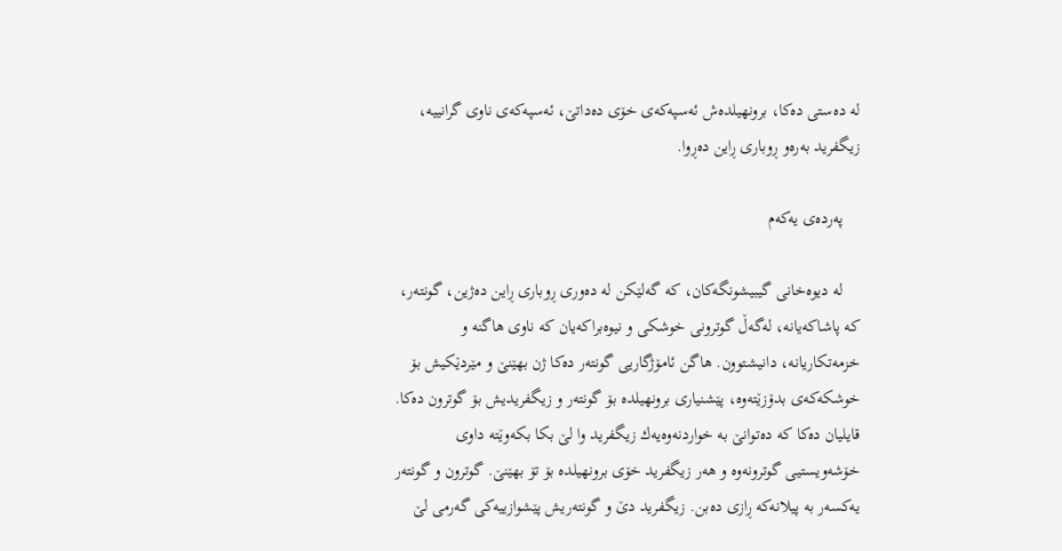لە دەستی دەكا، برونهیلدەش ئەسپەكەی خۆی دەداتێ، ئەسپەكەی ناوی گرانییە، زیگفرید بەرەو ڕوباری ڕاین دەڕوا.

    پەردەی یەكەم

    لە دیوەخانی گیبیشونگەكان، كە گەلێكن لە دەوری ڕوباری ڕاین دەژین، گونتەر، كە پاشاکەیانە، لەگەڵ گوترونی خوشکی و نیوەبراكەیان کە ناوی هاگنە و خزمەتكاریانە، دانیشتوون. هاگن ئامۆژگاریی گونتەر دەكا ژن بهێنێ و مێردێكیش بۆ خوشكەكەی بدۆزێتەوە، پێشنیاری برونهیلدە بۆ گونتەر و زیگفریدیش بۆ گوترون دەكا. قایلیان دەكا كە دەتوانێ بە خواردنەوەیەك زیگفرید وا لێ بكا بكەوێتە داوی خۆشەویستیی گوترونەوە و هەر زیگفرید خۆی برونهیلدە بۆ تۆ بهێنێ. گوترون و گونتەر یەكسەر بە پیلانەكە ڕازی دەبن. زیگفرید دێ و گونتەریش پێشوازییەکی گەرمی لێ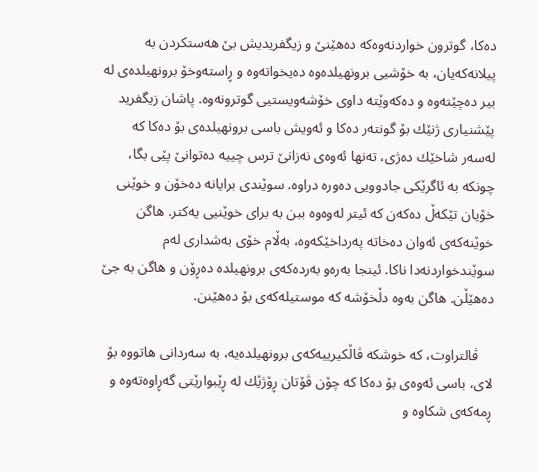دەكا، گوترون خواردنەوەكە دەهێنێ و زیگفریدیش بێ هەستکردن بە پیلانەكەیان، بە خۆشیی برونهیلدەوە دەیخواتەوە و ڕاستەوخۆ برونهیلدەی لە بیر دەچێتەوە و دەكەوێتە داوی خۆشەویستیی گوترونەوە. پاشان زیگفرید پێشنیاری ژنێك بۆ گونتەر دەكا و ئەویش باسی برونهیلدەی بۆ دەكا كە لەسەر شاخێك دەژی، تەنها ئەوەی نەزانێ ترس چییە دەتوانێ پێی بگا، چونكە بە ئاگرێكی جادوویی دەورە دراوە. سوێندی برایانە دەخۆن و خوێنی خۆیان تێكەڵ دەكەن کە ئیتر لەوەوە ببن بە برای خوێنیی یەكتر. هاگن خوێنەكەی ئەوان دەخاتە پەرداخێكەوە، بەڵام خۆی بەشداری لەم سوێندخواردنەدا ناكا. ئینجا بەرەو بەردەكەی برونهیلدە دەڕۆن و هاگن ‌بە جێ دەهێڵن. هاگن بەوە دڵخۆشە كە موستیلەكەی بۆ دەهێنن.

    ڤالتراوت، کە خوشکە ڤاڵکیرییەکەی برونهیلدەیە، بە سەردانی هاتووە بۆ لای، باسی ئەوەی بۆ دەكا كە چۆن ڤۆتان ڕۆژێك لە ڕێبوارێتی گەڕاوەتەوە و ڕمەكەی شكاوە و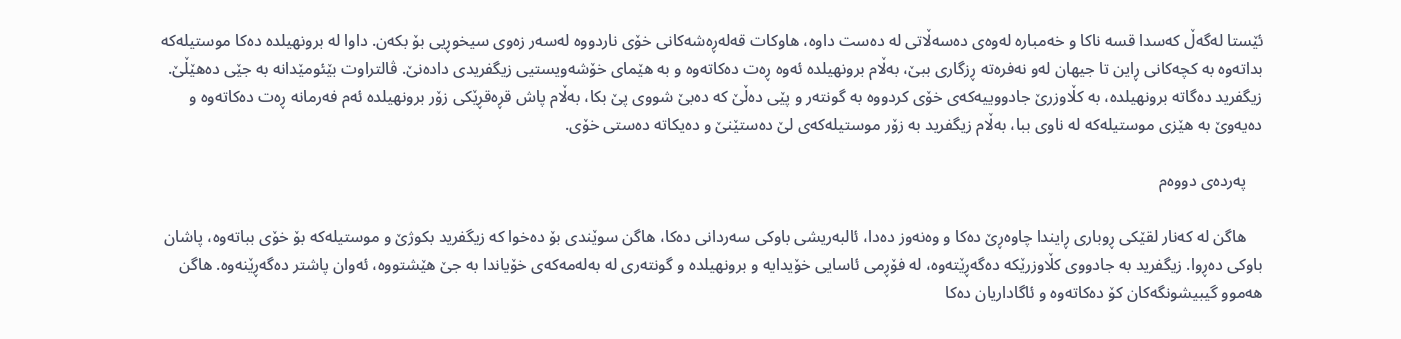ئێستا لەگەڵ كەسدا قسە ناكا و خەمبارە لەوەی دەسەڵاتی لە دەست داوە، هاوکات قەلەڕەشەكانی خۆی ناردووە لەسەر زەوی سیخوڕیی بۆ بكەن. داوا لە برونهیلدە دەكا موستیلەكە بداتەوە بە كچەكانی ڕاین تا جیهان لەو نەفرەتە ڕزگاری ببێ، بەڵام برونهیلدە ئەوە ڕەت دەكاتەوە و بە هێمای خۆشەویستیی زیگفریدی دادەنێ. ڤالتراوت بێئومێدانە بە ‌جێی دەهێڵێ. زیگفرید دەگاتە برونهیلدە، بە کڵاوزرێ جادووییەکەی خۆی كردووە‌ بە گونتەر و پێی دەڵێ كە دەبێ شووی پێ بكا، بەڵام پاش قڕەقڕێكی زۆر برونهیلدە ئەم فەرمانە ڕەت دەكاتەوە و دەیەوێ بە هێزی موستیلەكە لە ناوی ببا، بەڵام زیگفرید بە زۆر موستیلەكەی لێ دەستێنێ و دەیكاتە دەستی خۆی.

    پەردەی دووەم

    هاگن لە كەنار لقێكی ڕوباری ڕایندا چاوەڕێ دەكا و وەنەوز دەدا، ئالبەریشی باوكی سەردانی دەكا، هاگن سوێندی بۆ دەخوا كە زیگفرید بكوژێ و موستیلەكە بۆ خۆی بباتەوە، پاشان باوكی دەڕوا. زیگفرید بە جادووی کڵاوزرێکە دەگەڕێتەوە، لە فۆڕمی ئاسایی خۆیدایە و برونهیلدە و گونتەری لە بەلەمەكەی خۆیاندا ‌بە جێ هێشتووە، ئەوان پاشتر دەگەڕێنەوە. هاگن هەموو گیبیشونگەكان كۆ دەكاتەوە و ئاگاداریان دەكا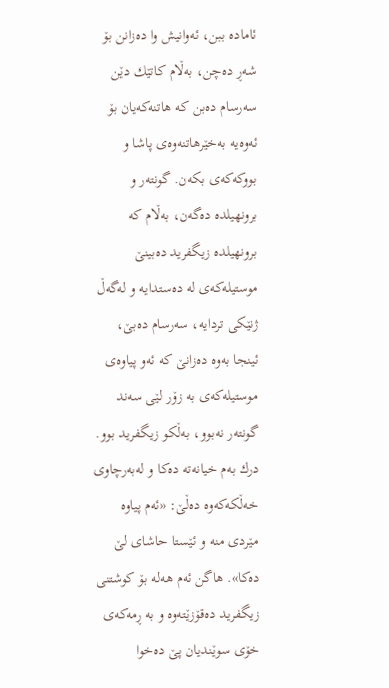ئامادە ببن، ئەوانیش وا دەزانن بۆ شەڕ دەچن، بەڵام كاتێك دێن سەرسام دەبن كە هاتنەكەیان بۆ ئەوەیە بەخێرهاتنەوەی پاشا و بووكەكەی بكەن. گونتەر و برونهیلدە دەگەن، بەڵام کە برونهیلدە زیگفرید دەبینێ موستیلەكەی لە دەستدایە و لەگەڵ ژنێکی تردایە، سەرسام دەبێ، ئینجا بەوە دەزانێ كە ئەو پیاوەی موستیلەكەی بە زۆر لێی سەند گونتەر نەبوو، بەڵكو زیگفرید بوو. درك بەم خیانەتە دەكا و لەبەرچاوی خەڵكەكەوە دەڵێ: «ئەم پیاوە مێردی منە و ئێستا حاشای لێ دەكا». هاگن ئەم هەلە بۆ کوشتنی زیگفرید دەقۆزێتەوە و بە ڕمەكەی خۆی سوێندیان پێ دەخوا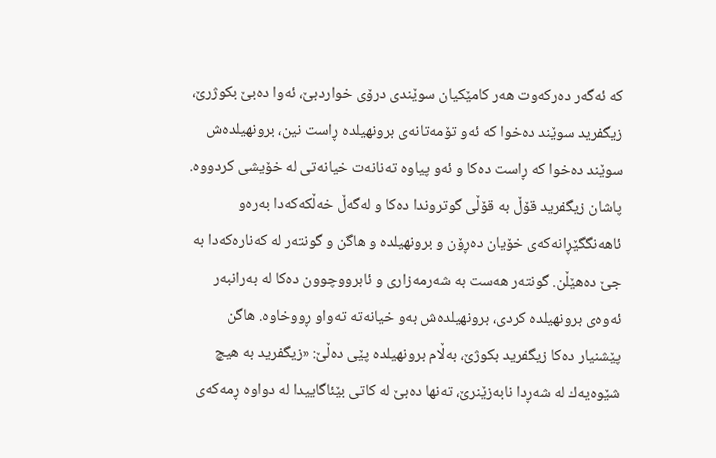کە ئەگەر دەرکەوت هەر كامێكیان سوێندی درۆی خواردبێ،‌ ئەوا دەبێ بكوژرێ، زیگفرید سوێند دەخوا كە ئەو تۆمەتانەی برونهیلدە ڕاست نین، برونهیلدەش سوێند دەخوا كە ڕاست دەكا و ئەو پیاوە تەنانەت خیانەتی لە خۆیشی كردووە‌. پاشان زیگفرید قۆڵ بە قۆڵی گوتروندا دەكا و لەگەڵ خەڵكەكەدا بەرەو ئاهەنگگێڕانەكەی خۆیان دەڕۆن و برونهیلدە و هاگن و گونتەر لە كەنارەكەدا بە جێ دەهێڵن. گونتەر هەست بە شەرمەزاری و ئابرووچوون دەكا لە بەرانبەر ئەوەی برونهیلدە كردی، برونهیلدەش بەو خیانەتە تەواو ڕووخاوه. هاگن پێشنیار دەكا زیگفرید بكوژێ، بەڵام برونهیلدە پێی دەڵێ: «زیگفرید بە هیچ شێوەیەك لە شەڕدا نابەزێنرێ، تەنها دەبێ لە كاتی بێئاگاییدا لە دواوە ڕمەكەی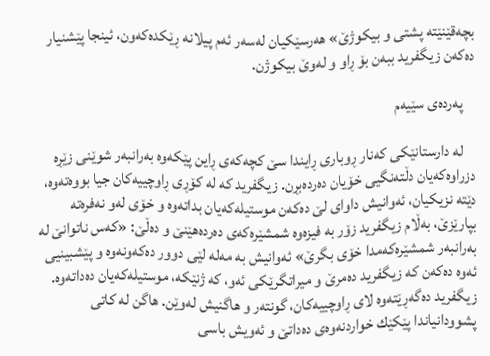بچەقێنێتە پشتی و بیكوژێ» هەرسێكیان لەسەر ئەم پیلانە ڕێکدەكەون، ئینجا پێشنیار دەكەن زیگفرید ببەن بۆ ڕاو و لەوێ بیكوژن.

    پەردەی سێیەم

    لە دارستانێكی كەنار ڕوباری ڕایندا سێ كچەكەی ڕاین پێكەوە بەرانبەر شوێنی زێڕە دزراوەکەیان دڵتەنگیی خۆیان دەردەبڕن. زیگفرید كە لە کۆڕی ڕاوچییەكان جیا بووەتەوە، دێتە نزیکیان، ئەوانیش داوای لێ دەكەن موستیلەكەیان بداتەوە و خۆی لەو نەفرەتە بپارێزێ، بەڵام زیگفرید زۆر بە فیزەوە شمشێرەكەی دەردەهێنێ و دەڵێ: «كەس ناتوانێ لە بەرانبەر شمشێرەكەمدا خۆی بگرێ» ئەوانیش بە مەلە لێی دوور دەكەونەوە و پێشبینیی ئەوە دەكەن كە زیگفرید دەمرێ و میراتگرێكی ئەو، كە ژنێكە، موستیلەكەیان دەداتەوە. زیگفرید دەگەڕێتەوه لای ڕاوچییەکان، گونتەر و هاگنیش لەوێن. هاگن لە كاتی پشوودانیاندا پێكێك خواردنەوەی دەداتێ و ئەویش باسی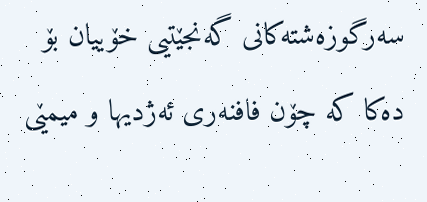سەرگوزەشتەكانی گەنجێتیی خۆییان بۆ دەكا كە چۆن فافنەری ئەژدیها و میمێی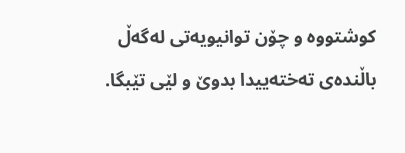كوشتووە‌ و چۆن توانیویەتی لەگەڵ باڵندەی تەختەییدا بدوێ و لێی تێبگا.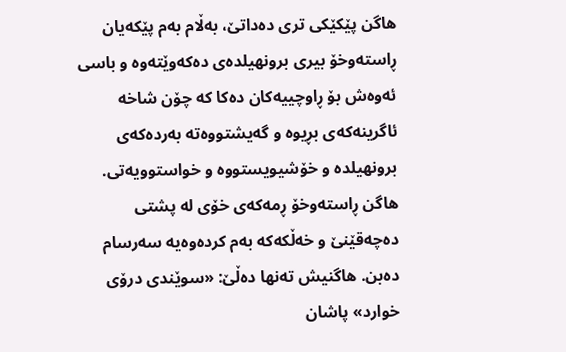هاگن پێكێكی تری دەداتێ، بەڵام بەم پێکەیان ڕاستەوخۆ بیری برونهیلدەی دەكەوێتەوە و باسی ئەوەش بۆ ڕاوچییەكان دەكا كە چۆن شاخە ئاگرینەكەی بڕیوە و گەیشتووەتە بەردەكەی برونهیلدە و خۆشیویستووە و خواستوویەتی. هاگن ڕاستەوخۆ ڕمەكەی خۆی لە پشتی دەچەقێنێ و خەڵكەكە بەم كردەوەیه ‌سەرسام دەبن. هاگنیش تەنها دەڵێ: «سوێندی درۆی خوارد» پاشان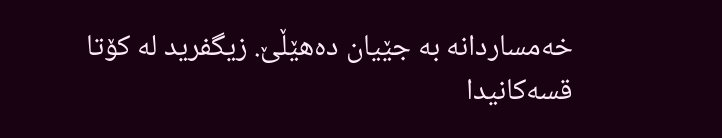خەمساردانە ‌بە جێیان دەهێڵێ. زیگفرید لە كۆتا قسەكانیدا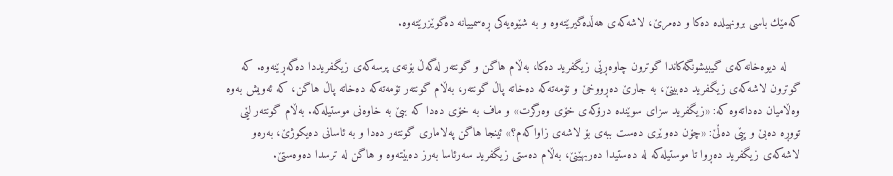كەمێك باسی برونهیلدە دەكا و دەمرێ، لاشەكەی هەڵدەگیرێتەوە و بە شێوەیەكی ڕەسمییانە دەگوێزرێتەوە.

    لە دیوەخانەكەی گیبیشونگەكاندا گوترون چاوەڕێی زیگفرید دەكا، بەڵام هاگن و گونتەر لەگەڵ بۆنەی پرسەكەی زیگفریددا دەگەڕێنەوه. كە گوترون لاشەكەی زیگفرید دەبینێ، بە جارێ دەڕووخێ و تۆمەتەكە دەخاتە پاڵ گونتەر، بەڵام گونتەر تۆمەتەكە دەخاتە پاڵ هاگن، كە ئەویش بەوە وەڵامیان دەداتەوە كە: «زیگفرید سزای سوێندە درۆکەی خۆی وەرگرت» و ماف بە خۆی دەدا كە ببێ بە خاوەنی موستیلەكه. بەڵام گونتەر لێی تووڕە دەبێ و پێی دەڵێ: «چۆن دەوێری دەست ببەی بۆ لاشەی زاواکەم؟» ئینجا هاگن پەلاماری گونتەر دەدا و بە ئاسانی دەیكوژێ، بەرەو لاشەكەی زیگفرید دەڕوا تا موستیلەكە لە دەستیدا دەربهێنێ، بەڵام دەستی زیگفرید سەرئاسا بەرز دەبێتەوە و هاگن لە ترسدا دەوەستێ.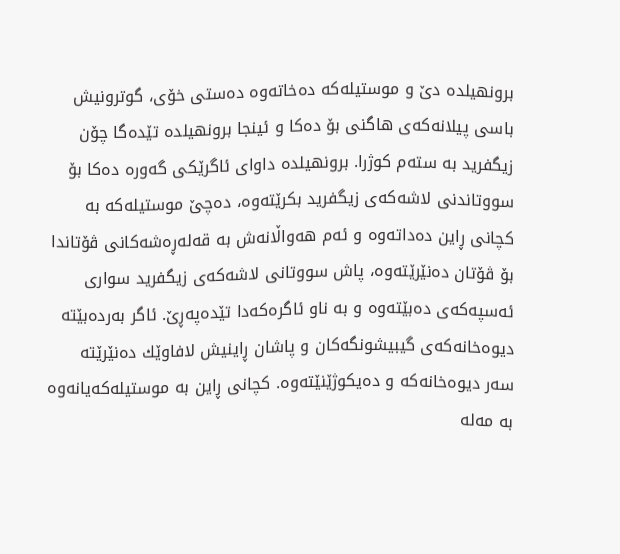برونهیلدە دێ و موستیلەكە دەخاتەوە دەستی خۆی، گوترونیش باسی پیلانەکەی هاگنی بۆ دەکا و ئینجا برونهیلدە تێدەگا چۆن زیگفرید بە ستەم كوژرا. برونهیلدە داوای ئاگرێكی گەورە دەكا بۆ سووتاندنی لاشەكەی زیگفرید بکرێتەوە، دەچێ موستیلەكە بە كچانی ڕاین دەداتەوە و ئەم هەواڵانەش بە قەلەڕەشەكانی ڤۆتاندا بۆ ڤۆتان دەنێرێتەوە، پاش سووتانی لاشەكەی زیگفرید سواری ئەسپەكەی دەبێتەوە و بە ناو ئاگرەكەدا تێدەپەڕێ. ئاگر بەردەبێتە دیوەخانەكەی گیبیشونگەكان و پاشان ڕاینیش لافاوێك دەنێرێتە سەر دیوەخانەكە و دەیكوژێنێتەوە. كچانی ڕاین بە موستیلەكەیانەوە بە مەلە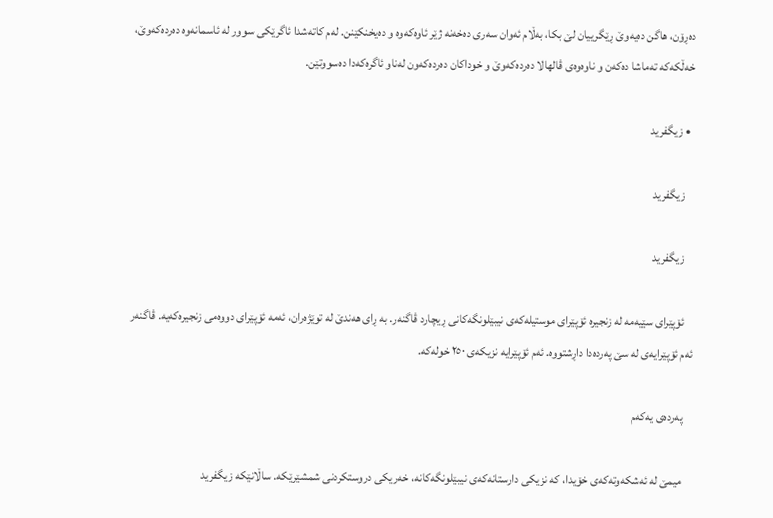دەڕۆن، هاگن دەیەوێ ڕێگرییان لێ بكا، بەڵام ئەوان سەری دەخەنە ژێر ئاوەكەوە و دەیخنكێنن. لەم كاتەشدا ئاگرێكی سوور لە ئاسمانەوە دەردەكەوێ، خەڵكەكە تەماشا دەكەن و ناوەوەی ڤالهالا دەردەكەوێ و خوداكان دەردەكەون لەناو ئاگرەكەدا دەسووتێن.

  • زیگفرید

    زیگفرید

    زیگفرید

    ئۆپێرای سێیەمە لە زنجیرە ئۆپێرای موستیلەکەی نیبێلونگەکانی ڕیچارد ڤاگنەر. بە ڕای هەندێ لە توێژەران، ئەمە ئۆپێرای دووەمی زنجیرەکەیە. ڤاگنەر ئەم ئۆپێرایەی لە سێ پەردەدا داڕشتووە. ئەم ئۆپێرایە نزیکەی ٢٥٠ خولەکە.

    پەردەی یەكەم

    میمێ لە ئەشكەوتەكەی خۆیدا، كە نزیكی دارستانەكەی نیبێلونگەكانە، خەریكی دروستكردنی شمشێرێكە. ساڵانێكە زیگفرید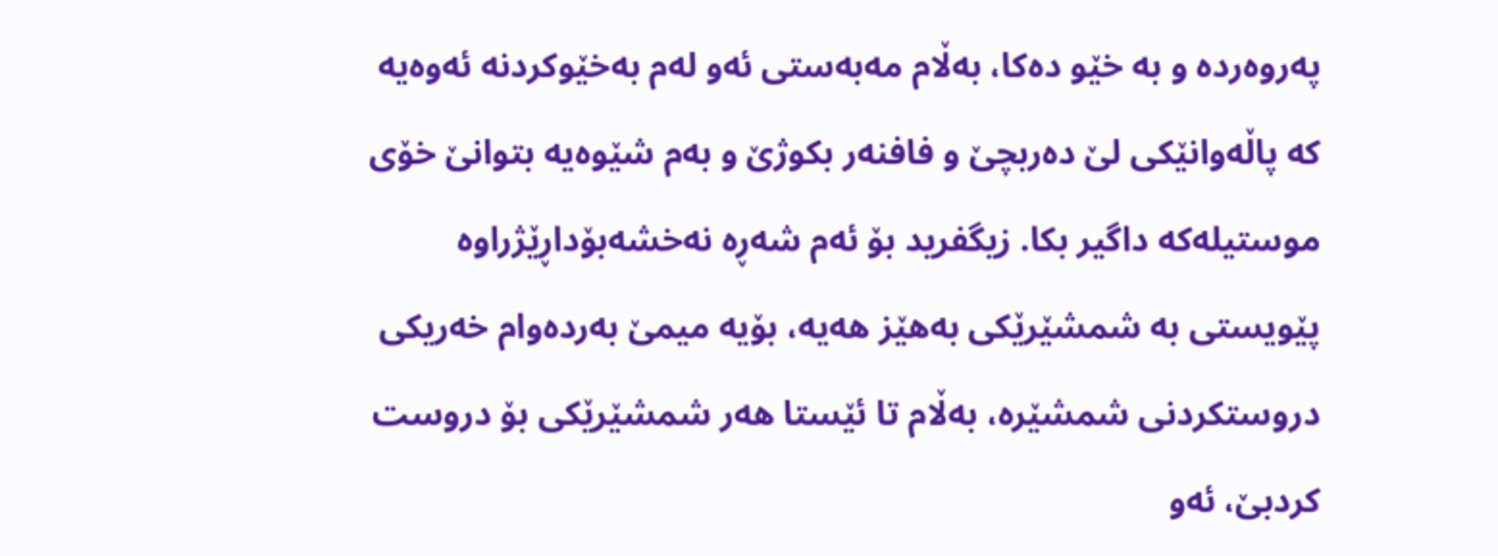پەروەردە و بە خێو دەكا، بەڵام مەبەستی ئەو لەم بەخێوكردنە ئەوەیە كە پاڵەوانێكی لێ دەربچێ و فافنەر بكوژێ و بەم شێوەیە بتوانێ خۆی موستیلەكە داگیر بکا. زیگفرید بۆ ئەم شەڕە نەخشەبۆداڕێژراوە پێویستی بە شمشێرێكی بەهێز هەیە، بۆیە میمێ بەردەوام خەریكی دروستكردنی شمشێرە، بەڵام تا ئێستا هەر شمشێرێكی بۆ دروست كردبێ، ئەو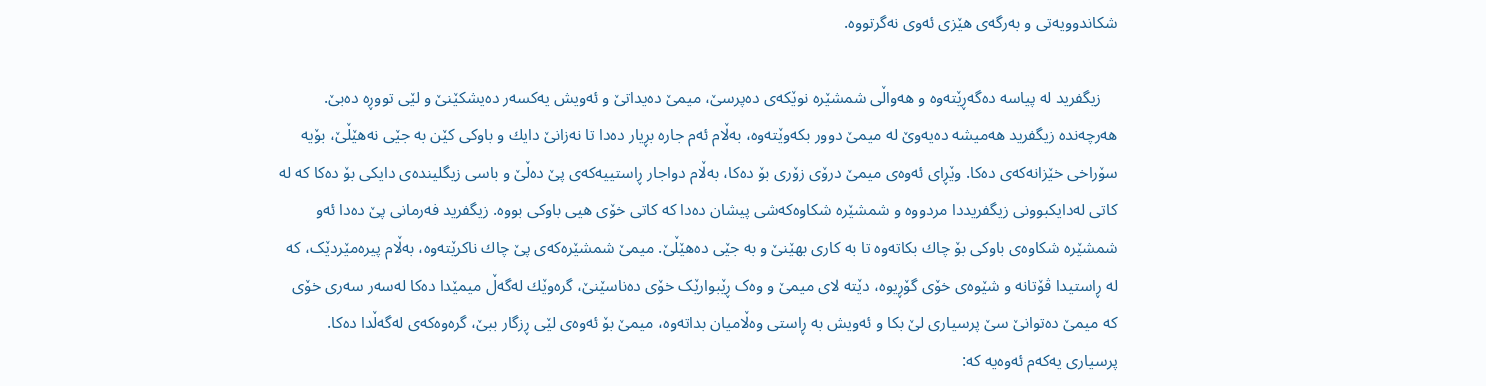شكاندوویەتی و بەرگەی هێزی ئەوی نەگرتووە.

    زیگفرید لە پیاسە دەگەڕێتەوە و هەواڵی شمشێرە نوێكەی دەپرسێ، میمێ دەیداتێ و ئەویش یەكسەر دەیشكێنێ و لێی تووڕە دەبێ. هەرچەندە زیگفرید هەمیشە دەیەوێ لە میمێ دوور بكەوێتەوە، بەڵام ئەم جارە بڕیار دەدا تا نەزانێ دایك و باوكی كێن بە جێی نەهێڵێ، بۆیە سۆراخی خێزانەكەی دەكا. وێڕای ئەوەی میمێ درۆی زۆری بۆ دەكا، بەڵام دواجار ڕاستییەكەی پێ دەڵێ و باسی زیگلیندەی دایكی بۆ دەکا كە لە كاتی لەدایكبوونی زیگفریددا مردووە و شمشێرە شكاوەكەشی پیشان دەدا كە كاتی خۆی هیی باوكی بووە. زیگفرید فەرمانی پێ دەدا ئەو شمشێره شکاوەی باوکی بۆ چاك بكاتەوە تا بە کاری بهێنێ و ‌بە جێی دەهێڵێ. میمێ شمشێرەكەی پێ چاك ناكرێتەوە، بەڵام پیرەمێردێک، كە لە ڕاستیدا ڤۆتانە و شێوەی خۆی گۆڕیوە، دێتە لای میمێ و وەک ڕێبوارێک خۆی دەناسێنێ، گرەوێك لەگەڵ میمێدا دەكا لەسەر سەری خۆی كە میمێ دەتوانێ سێ پرسیاری لێ بكا و ئەویش بە ڕاستی وەڵامیان بداتەوە، میمێ بۆ ئەوەی لێی ڕزگار ببێ، گرەوەكەی لەگەڵدا دەكا. پرسیاری یەکەم ئەوەیە کە: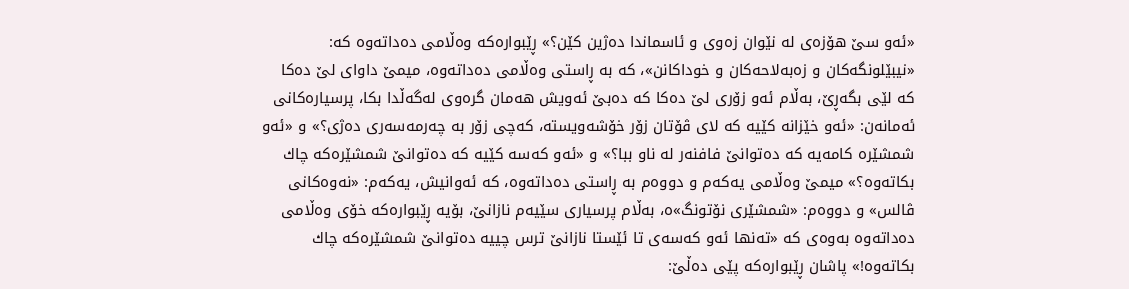«ئەو سێ هۆزەی لە نێوان زەوی و ئاسماندا دەژین كێن؟» ڕێبوارەکە وەڵامی دەداتەوە كە: «نیبێلونگەكان و زەبەلاحەكان و خوداكانن»، كە بە ڕاستی وەڵامی دەداتەوە، میمێ داوای لێ دەكا كە لێی بگەڕێ، بەڵام ئەو زۆری لێ دەكا كە دەبێ ئەویش هەمان گرەوی لەگەڵدا بكا، پرسیارەكانی ئەمانەن: «ئەو خێزانە كێیە كە لای ڤۆتان زۆر خۆشەویستە، كەچی زۆر بە چەرمەسەری دەژی؟» و «ئەو شمشێرە كامەیە كە دەتوانێ فافنەر لە ناو ببا؟» و «ئەو كەسە كێیە كە دەتوانێ شمشێرەكە چاك بكاتەوە؟» میمێ وەڵامی یەكەم و دووەم بە ڕاستی دەداتەوە، كە ئەوانیش، یەکەم: «نەوەكانی ڤالس» و دووەم: «شمشێری نۆتونگ»ە‌، بەڵام پرسیاری سێیەم نازانێ، بۆیە ڕێبوارەکە خۆی وەڵامی دەداتەوە بەوەی كە «تەنها ئەو كەسەی تا ئێستا نازانێ ترس چییە دەتوانێ شمشێرەكە چاك بكاتەوە!» پاشان ڕێبوارەکە پێی دەڵێ: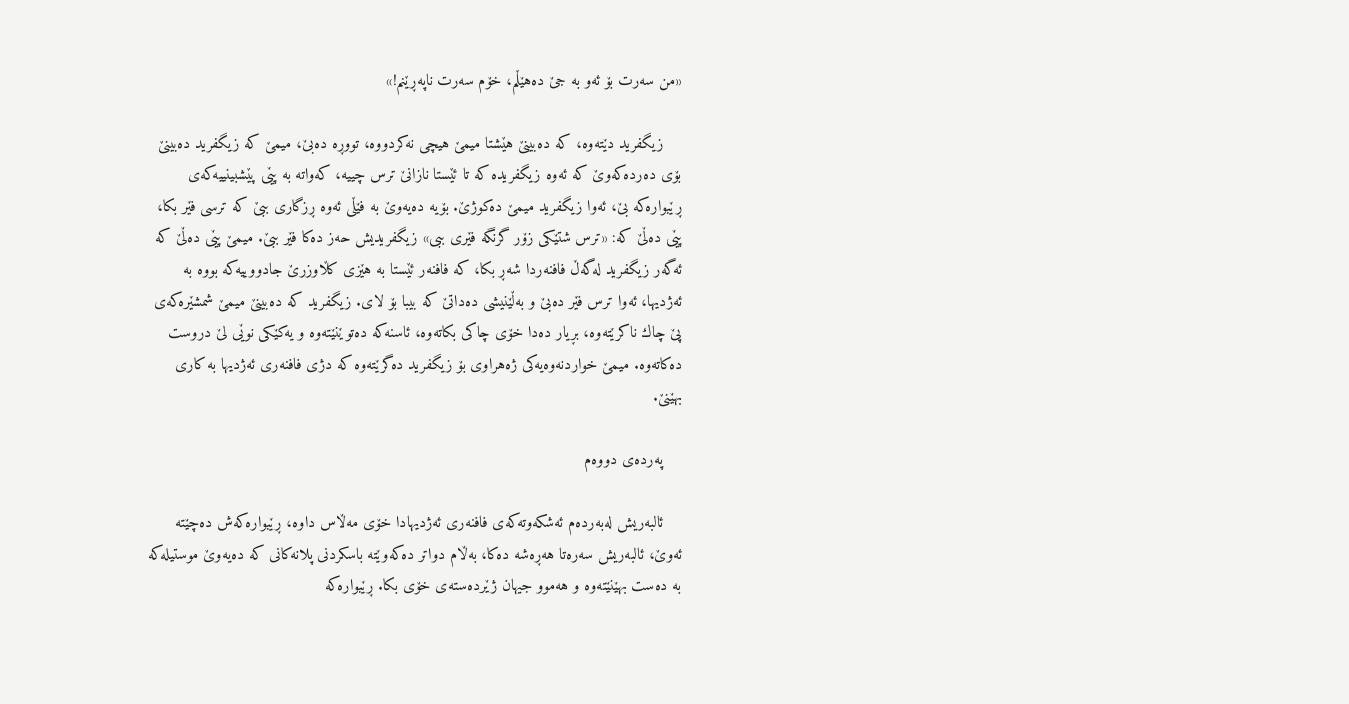«من سەرت بۆ ئەو بە جێ دەهێڵم، خۆم سەرت ناپەڕێنم!»

    زیگفرید دێتەوە، كە دەبینێ هێشتا میمێ هیچی نەكردووە، تووڕە دەبێ، میمێ كە زیگفرید دەبینێ بۆی دەردەکەوێ كە ئەوە زیگفریدە كە تا ئێستا نازانێ ترس چییە، كەواتە بە پێی پێشبینییەكەی ڕێبوارەکە بێ، ئەوا زیگفرید میمێ دەکوژێ. بۆیە دەیەوێ بە فێڵی ئەوە ڕزگاری ببێ کە ترسی فێر بکا، پێی دەڵێ كە: «ترس شتێكی زۆر گرنگە فێری ببی» زیگفریدیش حەز دەکا فێر ببێ. میمێ پێی دەڵێ كە ئەگەر زیگفرید لەگەڵ فافنەردا شەڕ بکا، کە فافنەر ئێستا بە هێزی کڵاوزرێ جادووییەکە بووە بە ئەژدیها، ئەوا ترس فێر دەبێ و بەڵێنیشی دەداتێ کە بیبا بۆ لای. زیگفرید كە دەبینێ میمێ شمشێرەكەی پێ چاك ناكرێتەوە، بڕیار دەدا خۆی چاكی بكاتەوە، ئاسنەكە دەتوێنێتەوە و یەكێكی نوێی لێ دروست دەكاتەوە. میمێ خواردنەوەیەكی ژەهراوی بۆ زیگفرید دەگرێتەوە کە دژی فافنەری ئەژدیها بە کاری بهێنێ.

    پەردەی دووەم

    ئالبەریش لەبەردەم ئەشکەوتەکەی فافنەری ئەژدیهادا خۆی مەڵاس داوە، ڕێبوارەکەش دەچێتە ئەوێ، ئالبەریش سەرەتا هەڕەشە دەكا، بەڵام دواتر دەکەوێتە باسکردنی پلانەكانی کە دەیەوێ موستیلەکە بە دەست بهێنێتەوە و هەموو جیهان ژێردەستەی خۆی بکا. ڕێبوارەکە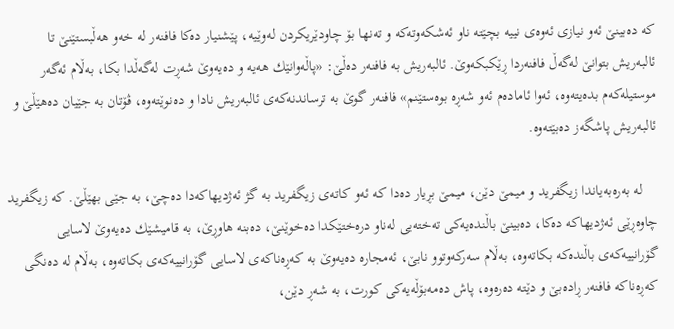كە دەبینێ ئەو نیازی ئەوەی نییە بچێتە ناو ئەشكەوتەكە و تەنها بۆ چاودێریكردن لەوێیە، پێشنیار دەكا فافنەر لە خەو هەڵبستێنێ تا ئالبەریش بتوانێ لەگەڵ فافنەردا ڕێكبكەوێ. ئالبەریش بە فافنەر دەڵێ: «پاڵەوانێك هەیە و دەیەوێ شەڕت لەگەڵدا بكا، بەڵام ئەگەر موستیلەكەم بدەیتەوە، ئەوا ئامادەم ئەو شەڕە بوەستێنم» فافنەر گوێ بە ترساندنەكەی ئالبەریش نادا و دەنوێتەوە، ڤۆتان ‌بە جێیان دەهێڵێ و ئالبەریش پاشگەز دەبێتەوە.

    لە بەرەبەیاندا زیگفرید و میمێ دێن، میمێ بڕیار دەدا کە ئەو کاتەی زیگفرید بە گژ ئەژدیهاکەدا دەچێ، ‌بە جێی بهێڵێ. کە زیگفرید چاوەڕێی ئەژدیهاكە دەكا، دەبینێ باڵندەیەكی تەختەیی لەناو درەختێكدا دەخوێنێ، دەبنە هاوڕێ، بە قامیشێك دەیەوێ لاسایی گۆرانییەكەی باڵندەكە بكاتەوە، بەڵام سەركەوتوو نابێ، ئەمجارە دەیەوێ بە كەڕەناكەی لاسایی گۆرانییەكەی بكاتەوە، بەڵام لە دەنگی كەڕەناكە فافنەر ڕادەبێ و دێتە دەرەوە، پاش دەمەبۆڵەیەکی كورت، بە شەڕ دێن،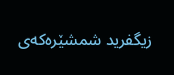زیگفرید شمشێرەكەی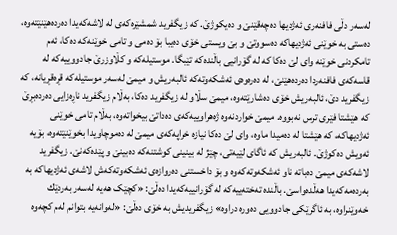لەسەر دڵی فافنەری ئەژدیها دەچەقێنێ و دەیكوژێ. کە زیگفرید شمشێرەكەی لە لاشەكەیدا دەردەهێنێتەوە، دەستی بە خوێنی ئەژدیهاكە دەسووتێ و بێ ویستی خۆی دەیبا بۆ دەمی و تامی خوێنەكە دەكا، ئەم تامكردنی خوێنە وای لێ دەكا كە لە گۆرانیی باڵندەكە تێبگا. موستیلەكە و کڵاوزرێ جادووییەکە لە قاسەكەی فافنەردا دەردەهێنێ، لە دەرەوەی ئەشكەوتەكە ئالبەریش و میمێ لەسەر موستیلەكە‌ قڕەقڕیانه، کە زیگفرید دێ، ئالبەریش خۆی دەشارێتەوە، میمێ سڵاو لە زیگفرید دەكا، بەڵام زیگفرید ناڕەزایی دەردەبڕێ كە هێشتا فێری ترس نەبووە. میمێ خواردنەوە ژەهراوییەكەی دەداتێ بیخواتەوە، بەڵام تامی خوێنی ئەژدیهاكە، كە هێشتا لە دەمیدا ماوە، وای لێ دەكا نیازە خراپەکەی میمێ لە دەموچاویدا بخوێنێتەوە، بۆیە ئەویش دەكوژێ. ئالبەریش كە ئاگای لێیەتی، چێژ لە بینینی کوشتنەکە دەبینێ و پێدەکەنێ. زیگفرید لاشەكەی میمێ دەباتە ناو ئەشكەوتەكەوە و بۆ داخستنی دەروازەی ئەشکەوتەکەش لاشەی ئەژدیهاكە بە بەردەمەکەیدا هەڵدەواسێ. باڵندە تەختەییەكە لە گۆرانییەكەیدا دەڵێ: «کچێک هەیە لەسەر بەردێك خەوێنراوە، بە ئاگرێكی جادوویی دەورە دراوە» زیگفریدیش بە خۆی دەڵێ: «لەوانەیە بتوانم لەم کچەوە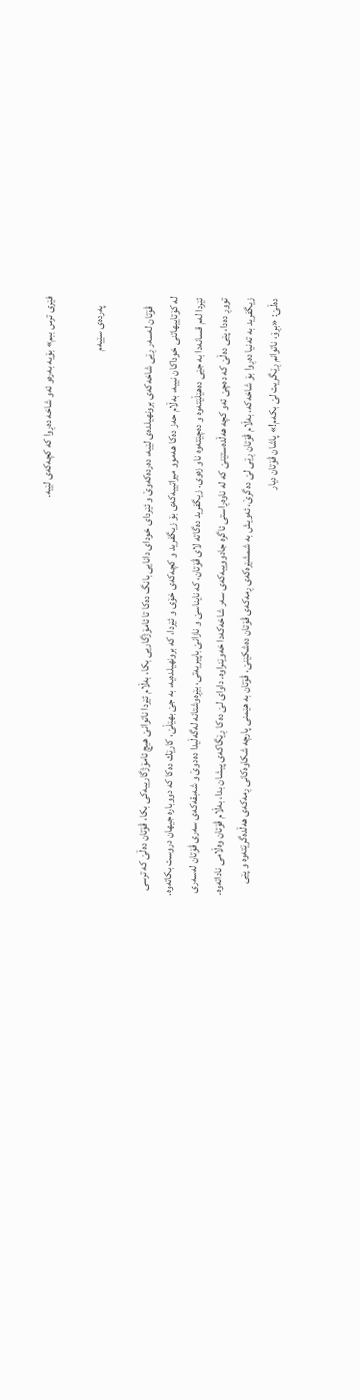فێری ترس ببم» بۆیە بەرەو ئەو شاخە دەڕوا کە کچەکەی لێیە.

    پەردەی سێیەم

    ڤۆتان لەسەر ڕێی شاخەكەی برونهیلدەی لێیە، دەردەكەوێ و ئێردای خودای دانایی بانگ دەكا تا ئامۆژگاریی بكا، بەڵام ئێردا ناتوانێ هیچ ئامۆژگارییەكی بكا، ڤۆتان دەڵێ كە ترسی لە كۆتاییهاتنی خوداكان نییە، بەڵام حەز دەكا هەموو میراتییەكەی بۆ زیگفرید و كچەكەی خۆی و ئێردا، كە برونهیلدەیە، ‌بە جێ بهێڵێ، كارێك دەكا كە دووبارە جیهان دروست بکاتەوە. ئێردا لەم قسانەدا ‌بە جێی دەهێڵێتەوە و دەچێتەوە ناو زەوی. زیگفرید دەگاتە لای ڤۆتان، كە نایناسێ و نازانێ باپیریەتی، بێڕەوشتانە لەگەڵیدا دەدوێ و شەبقەكەی سەری ڤۆتان لەسەری تووڕ دەدا، پێی دەڵێ كە دەچێ ئەو کچە هەڵدەستێنێ كە لە ناوەڕاستی ئاگرە جادووییەکەی سەر شاخەکەدا خەوێنراوە. داوای لێ دەكا ڕێگاكەی پیشان بدا، بەڵام ڤۆتان وەڵامی ناداتەوە. زیگفرید بە تەنیا دەڕوا بۆ شاخەكە، بەڵام ڤۆتان ڕێی لێ دەگرێ، ئەویش بە شمشێرەكەی ڕمەكەی ڤۆتان دەشكێنێ، ڤۆتان بە هێمنی پارچە شكاوەكانی ڕمەكەی هەڵدەگرێتەوە و پێی دەڵێ: «بڕۆ، ناتوانم ڕێگریت لێ بكەم!» پاشان ڤۆتان دیار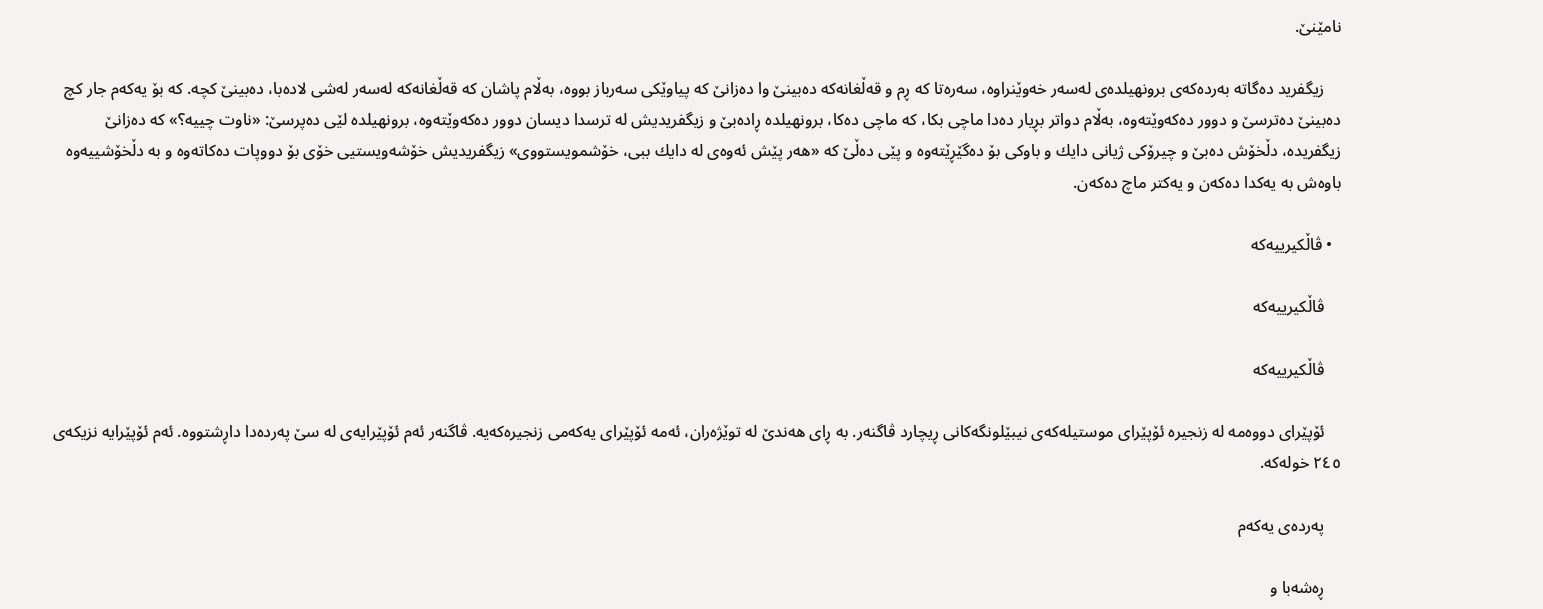نامێنێ.

    زیگفرید دەگاتە بەردەكەی برونهیلدەی لەسەر خەوێنراوە، سەرەتا كە ڕم و قەڵغانەكە دەبینێ وا دەزانێ كە پیاوێكی سەرباز بووە، بەڵام پاشان كە قەڵغانەكە لەسەر لەشی لادەبا، دەبینێ کچە. کە بۆ یەكەم جار کچ دەبینێ دەترسێ و دوور دەكەوێتەوە، بەڵام دواتر بڕیار دەدا ماچی بكا، كە ماچی دەكا، برونهیلدە ڕادەبێ و زیگفریدیش لە ترسدا دیسان دوور دەكەوێتەوە، برونهیلدە لێی دەپرسێ: «ناوت چییە؟» كە دەزانێ زیگفریدە، دڵخۆش دەبێ و چیرۆكی ژیانی دایك و باوكی بۆ دەگێڕێتەوە و پێی دەڵێ كە «هەر پێش ئەوەی لە دایك ببی، خۆشمویستووی» زیگفریدیش خۆشەویستیی خۆی بۆ دووپات دەكاتەوە و بە دڵخۆشییەوە باوەش بە یەكدا دەكەن و یەكتر ماچ دەكەن.

  • ڤاڵكیرییه‌كه‌

    ڤاڵكیرییه‌كه‌

    ڤاڵكیرییەكە

    ئۆپێرای دووەمە لە زنجیرە ئۆپێرای موستیلەکەی نیبێلونگەکانی ڕیچارد ڤاگنەر. بە ڕای هەندێ لە توێژەران، ئەمە ئۆپێرای یەکەمی زنجیرەکەیە. ڤاگنەر ئەم ئۆپێرایەی لە سێ پەردەدا داڕشتووە. ئەم ئۆپێرایە نزیکەی ٢٤٥ خولەکە.

    پەردەی یەكەم

    ڕەشەبا و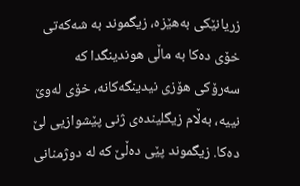زریانێكی بەهێزه، زیگموند بە شەكەتی خۆی دەكا بە ماڵی هوندینگدا كە سەرۆکی هۆزی نیدینگەكانه، خۆی لەوێ نییه، بەڵام زیگلیندەی ژنی پێشوازیی لێ دەکا. زیگموند پێی دەڵێ كە لە دوژمنانی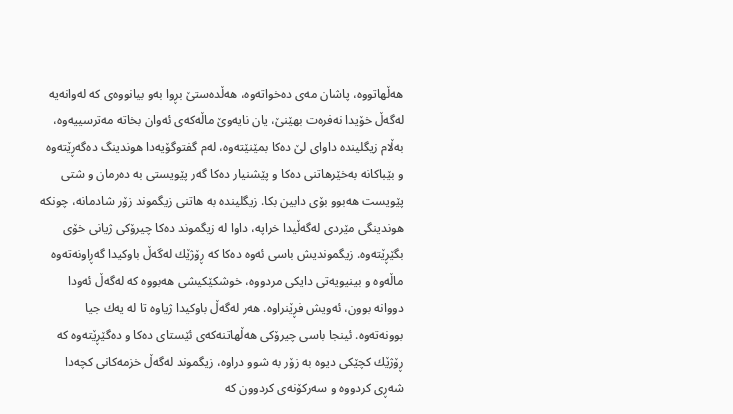هەڵهاتووه، پاشان مەی دەخواتەوه، هەڵدەستێ بڕوا بەو بیانووەی كە لەوانەیە لەگەڵ خۆیدا نەفرەت بهێنێ، یان نایەوێ ماڵەكەی ئەوان بخاتە مەترسییەوه، بەڵام زیگلیندە داوای لێ دەكا بمێنێتەوە، لەم گفتوگۆیەدا هوندینگ دەگەڕێتەوە و بێباكانە بەخێرهاتنی دەكا و پێشنیار دەكا گەر پێویستی بە دەرمان و شتی پێویست هەبوو بۆی دابین بكا. زیگلیندە بە هاتنی زیگموند زۆر شادمانە، چونكە هوندینگی مێردی لەگەڵیدا خراپه، داوا لە زیگموند دەكا چیرۆكی ژیانی خۆی بگێڕێتەوه. زیگموندیش باسی ئەوە دەکا كە ڕۆژێك لەگەڵ باوكیدا گەڕاونەتەوە ماڵەوە و بینیویەتی دایكی مردووه، خوشكێكیشی هەبووە كە لەگەڵ ئەودا دووانە بوون، ئەویش فڕێنراوە. هەر لەگەڵ باوكیدا ژیاوە تا لە یەك جیا بوونەتەوە. ئینجا باسی چیرۆکی هەڵهاتنەکەی ئێستای دەکا و دەگێڕێتەوە کە ڕۆژێك كچێكی دیوە بە زۆر بە شوو دراوە، زیگموند لەگەڵ خزمەكانی كچەدا شەڕی کردووە و سەرکۆنەی کردوون کە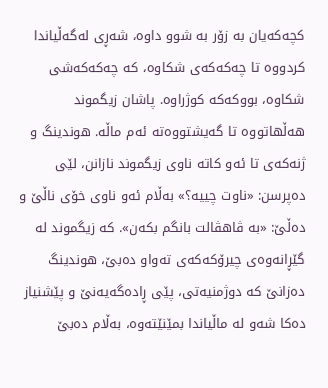کچەکەیان بە زۆر بە شوو داوە، شەڕی لەگەڵیاندا کردووە تا چەكەكەی شکاوە، کە چەکەکەشی شکاوە، بووكەکە كوژراوە. پاشان زیگموند هەڵهاتووە تا گەیشتووەتە ئەم ماڵە. هوندینگ و ژنەکەی تا ئەو کاتە ناوی زیگموند نازانن، لێی دەپرسن: «ناوت چییە؟» بەڵام ئەو ناوی خۆی ناڵێ و دەڵێ: «بە ڤاهڤالت بانگم بكەن». كە زیگموند لە گێڕانەوەی چیرۆكەکەی تەواو دەبێ، هوندینگ دەزانێ كە دوژمنیەتی، پێی ڕادەگەیەنێ و پێشنیاز دەكا شەو لە ماڵیاندا بمێنێتەوه، بەڵام دەبێ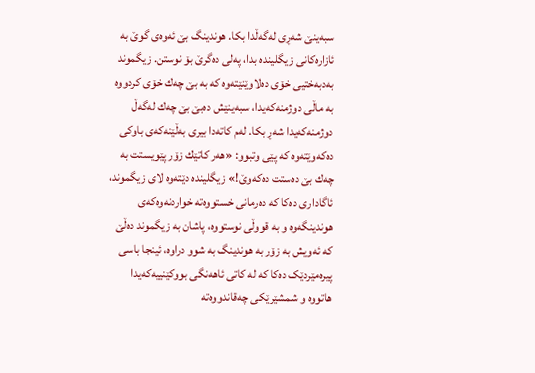سبەینێ شەڕی لەگەڵدا بكا. هوندینگ بێ ئەوەی گوێ بە ئازارەكانی زیگلیندە بدا، پەلی دەگرێ بۆ نوستن. زیگموند بەدبەختیی خۆی دەلاوێنێتەوە كە بە بێ چەك خۆی كردووە بە ماڵی دوژمنەكەیدا، سبەینێش دەبێ بێ چەك لەگەڵ دوژمنەكەیدا شەڕ بكا. لەم كاتەدا بیری بەڵێنەكەی باوكی دەكەوێتەوە كە پێی وتبوو: «هەر كاتێك زۆر پێویستت بە چەك بێ دەستت دەكەوێ!» زیگلیندە دێتەوە لای زیگموند، ئاگاداری دەکا كە دەرمانی خستووەتە خواردنەوەكەی هوندینگەوە و بە قووڵی نوستووە، پاشان بە زیگموند دەڵێ كە ئەویش بە زۆر بە هوندینگ بە شوو دراوە، ئینجا باسی پیرەمێردێک دەکا كە لە كاتی ئاهەنگی بووكێنییەكەیدا هاتووە و شمشێرێكی چەقاندووەتە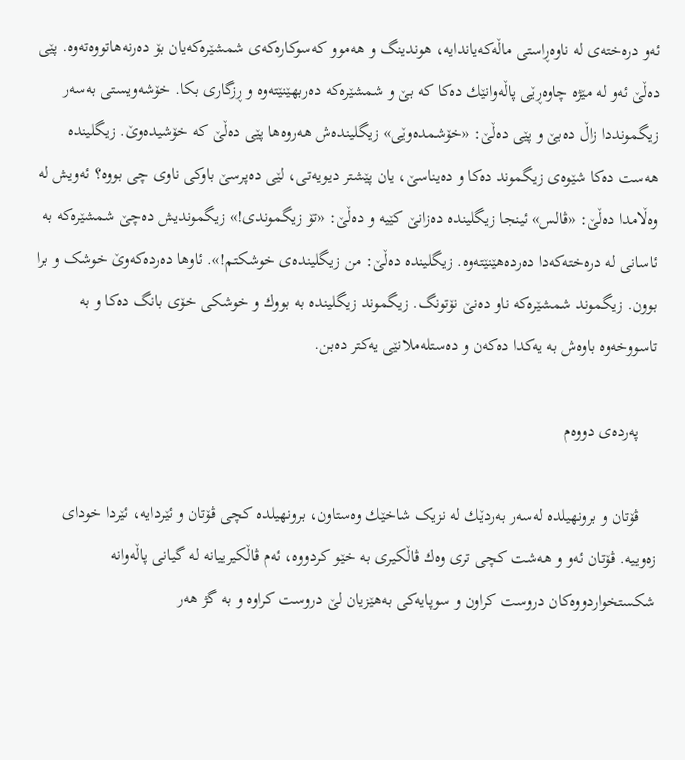ئەو درەختەی لە ناوەڕاستی ماڵەكەیاندایه، هوندینگ و هەموو كەسوكارەكەی شمشێرەکەیان بۆ دەرنەهاتووەتەوە. پێی دەڵێ ئەو لە مێژە چاوەڕێی پاڵەوانێك دەكا كە بێ و شمشێرەكە دەربهێنێتەوە و ڕزگاری بكا. خۆشەویستی بەسەر زیگمونددا زاڵ دەبێ و پێی دەڵێ: «خۆشمدەوێی» زیگلیندەش هەروەها پێی دەڵێ كە خۆشیدەوێ. زیگلیندە هەست دەكا شێوەی زیگموند دەكا و دەیناسێ، یان پێشتر دیویەتی، لێی دەپرسێ باوكی ناوی چی بووە؟ ئەویش لە وەڵامدا دەڵێ: «ڤالس» ئینجا زیگلیندە دەزانێ کێیە و دەڵێ: «تۆ زیگموندی!» زیگموندیش دەچێ شمشێرەكە بە ئاسانی لە درەختەكەدا دەردەهێنێتەوە. زیگلیندە دەڵێ: من زیگلیندەی خوشكتم!». ئاوها دەردەکەوێ خوشک و برا بوون. زیگموند شمشێرەكە ناو دەنێ نۆتونگ. زیگموند زیگلیندە بە بووك و خوشكی خۆی بانگ دەكا و بە تاسووخەوە باوەش بە یەكدا دەكەن و دەستلەملانێی یەكتر دەبن.

    پەردەی دووەم

    ڤۆتان و برونهیلدە لەسەر بەردێك لە نزیک شاخێك وەستاون، برونهیلدە كچی ڤۆتان و ئێردایە، ئێردا خودای زەوییە. ڤۆتان ئەو و هەشت كچی تری وەك ڤاڵكیری بە خێو كردووە، ئەم ڤاڵكیرییانە لە گیانی پاڵەوانە شكستخواردووەكان دروست كراون و سوپایەکی بەهێزیان لێ دروست کراوە و بە گژ هەر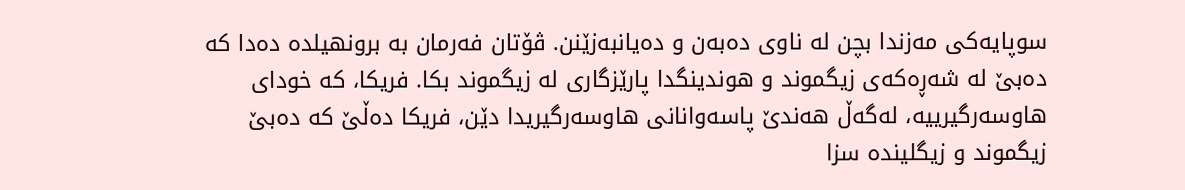سوپایەکی مەزندا بچن لە ناوی دەبەن و دەیانبەزێنن. ڤۆتان فەرمان بە برونهیلدە دەدا كە دەبێ لە شەڕەكەی زیگموند و هوندینگدا پارێزگاری لە زیگموند بكا. فریكا، کە خودای هاوسەرگیرییە، لەگەڵ هەندێ پاسەوانانی هاوسەرگیریدا دێن، فریكا دەڵێ کە دەبێ زیگموند و زیگلیندە سزا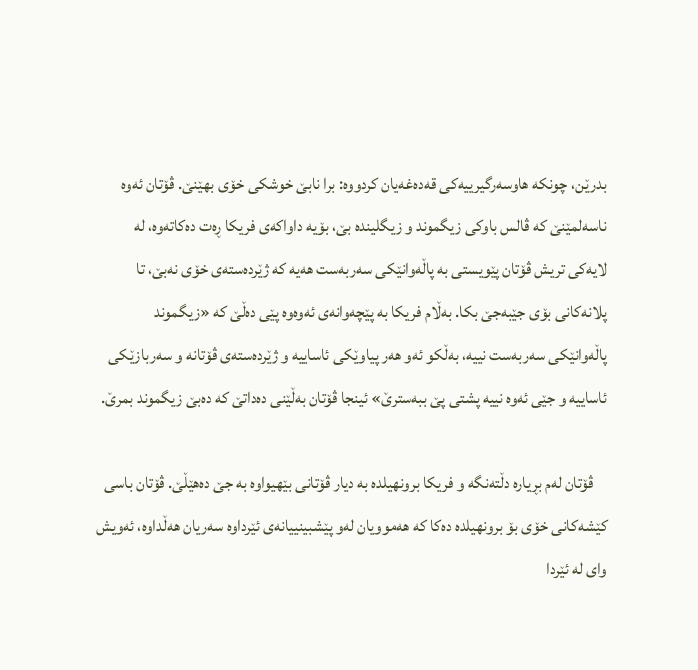بدرێن، چونكە هاوسەرگیرییەکی قەدەغەیان کردووە: برا نابێ خوشكی خۆی بهێنێ. ڤۆتان ئەوە ناسەلمێنێ كە ڤالس باوكی زیگموند و زیگلیندە بێ، بۆیە داواكەی فریكا ڕەت دەكاتەوە، لە لایەکی تریش ڤۆتان پێویستی بە پاڵەوانێكی سەربەست هەیە كە ژێردەستەی خۆی نەبێ، تا پلانەكانی بۆی جێبەجێ بكا. بەڵام فریكا بە پێچەوانەی ئەوەوە پێی دەڵێ كە «زیگموند پاڵەوانێكی سەربەست نییه، بەڵكو ئەو هەر پیاوێكی ئاساییە و ژێردەستەی ڤۆتانە و سەربازێكی ئاساییە و جێی ئەوە نییە پشتی پێ ببەسترێ» ئینجا ڤۆتان بەڵێنی دەداتێ كە دەبێ زیگموند بمرێ.

    ڤۆتان لەم بڕیارە دڵتەنگە و فریكا برونهیلدە بە دیار ڤۆتانی بێهیواوه ‌بە جێ دەهێڵێ‌. ڤۆتان باسی كێشەكانی خۆی بۆ برونهیلدە دەكا كە هەموویان لەو پێشبینییانەی ئێرداوە سەریان هەڵداوه، ئەویش وای لە ئێردا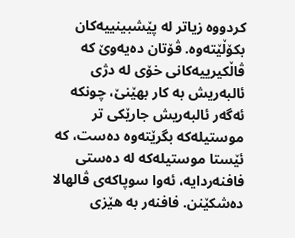كردووە زیاتر لە پێشبینییەكان بكۆڵێتەوە. ڤۆتان دەیەوێ کە ڤاڵکیرییەکانی خۆی لە دژی ئالبەریش بە کار بهێنێ، چونكە ئەگەر ئالبەریش جارێكی تر موستیلەكە بگرێتەوە دەست، كە ئێستا موستیلەکە لە دەستی فافنەردایە، ئەوا سوپاكەی ڤالهالا دەشكێنن. فافنەر بە هێزی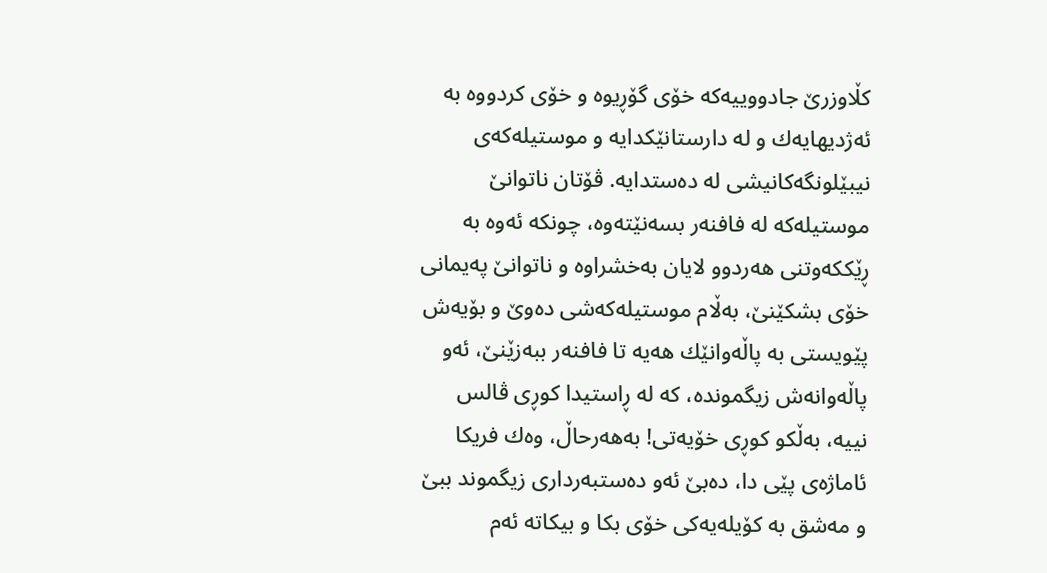کڵاوزرێ جادووییەکە خۆی گۆڕیوە و خۆی کردووە بە ئەژدیهایەك و لە دارستانێكدایە و موستیلەكەی نیبێلونگەكانیشی لە دەستدایە. ڤۆتان ناتوانێ موستیلەكە لە فافنەر بسەنێتەوه، چونكە ئەوە بە ڕێكکەوتنی هەردوو لایان بەخشراوە و ناتوانێ پەیمانی خۆی بشكێنێ، بەڵام موستیلەکەشی دەوێ و بۆیەش پێویستی بە پاڵەوانێك هەیە تا فافنەر ببەزێنێ، ئەو پاڵەوانەش زیگموندە، کە لە ڕاستیدا کوڕی ڤالس نییە، بەڵکو کوڕی خۆیەتی! بەهەرحاڵ، وەك فریكا ئاماژەی پێی دا، دەبێ ئەو دەستبەرداری زیگموند ببێ و مەشق بە کۆیلە‌یەكی خۆی بكا و بیكاتە ئەم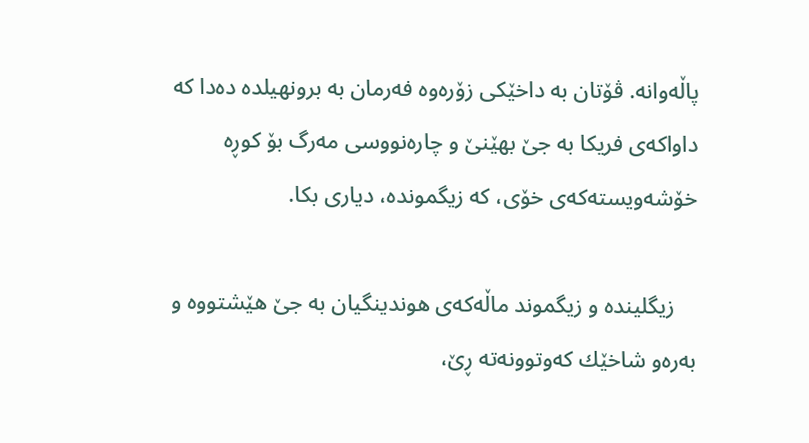پاڵەوانە. ڤۆتان بە داخێکی زۆرەوە فەرمان بە برونهیلدە دەدا كە داواكەی فریكا بە جێ بهێنێ و چارەنووسی مەرگ بۆ كوڕە خۆشەویستەكەی خۆی، كە زیگموندە، دیاری بكا.

    زیگلیندە و زیگموند ماڵەكەی هوندینگیان بە جێ هێشتووە و بەرەو شاخێك كەوتوونەتە ڕێ،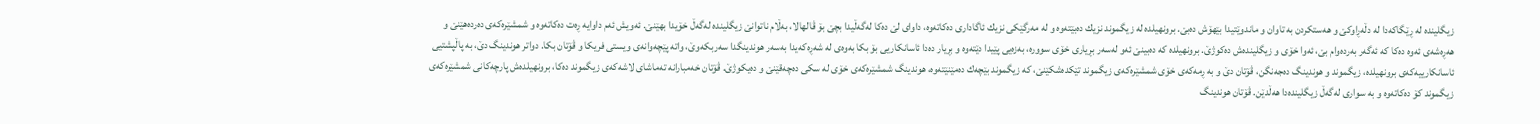زیگلیندە لە ڕێگاکەدا لە دڵەڕاوكێ و هەستكردن بە تاوان و ماندوێتیدا بێهۆش دەبێ. برونهیلدە لە زیگموند نزیك دەبێتەوە و لە مەرگێكی نزیك ئاگاداری دەكاتەوە، داوای لێ دەكا لەگەڵیدا بچێ بۆ ڤالهالا، بەڵام ناتوانێ زیگلیندە لەگەڵ خۆیدا بهێنێ. ئەویش ئەم داوایە ڕەت دەكاتەوە و شمشێرەكەی دەردەهێنێ و هەڕەشەی ئەوە دەكا کە ئەگەر بەردەوام بێ، ئەوا خۆی و زیگلیندەش دەكوژێ. برونهیلدە كە دەبینێ ئەو لەسەر بڕیاری خۆی سوورە، بەزەیی پێیدا دێتەوه و بڕیار دەدا ئاسانكاریی بۆ بكا بەوەی لە شەڕەکەیدا بەسەر هوندینگدا سەربكەوێ، واتە پێچەوانەی ویستی فریکا و ڤۆتان بکا. دواتر هوندینگ دێ، بە پاڵپشتیی ئاسانكارییەكەی برونهیلدە، زیگموند و هوندینگ دەجەنگن، ڤۆتان دێ و بە ڕمەكەی خۆی شمشێرەكەی زیگموند تێكدەشكێنێ، کە زیگموند بێچەك دەمێنێتەوه، هوندینگ شمشێرەكەی خۆی لە سكی دەچەقێنێ و دەیكوژێ. ڤۆتان خەمبارانە تەماشای لاشەكەی زیگموند دەكا، برونهیلدەش پارچەكانی شمشێرەكەی زیگموند كۆ دەكاتەوە و بە سواری لەگەڵ زیگلیندەدا هەڵدێن. ڤۆتان هوندینگ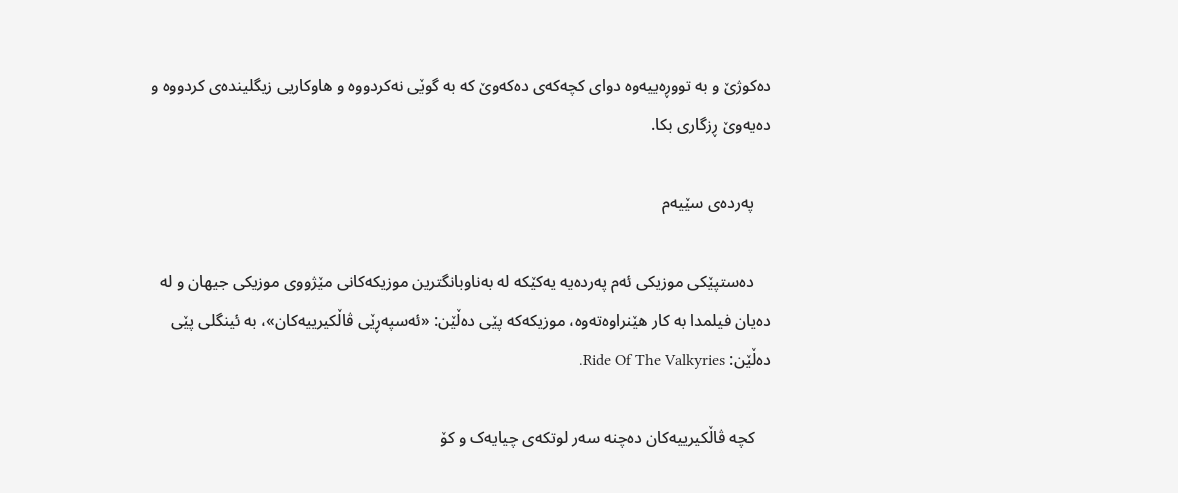دەكوژێ و بە تووڕەییەوە دوای كچەكەی دەكەوێ كە بە گوێی نەكردووە و هاوکاریی زیگلیندەی کردووە و دەیەوێ ڕزگاری بکا.

    پەردەی سێیەم

    دەستپێکی موزیکی ئەم پەردەیە یەکێکە لە بەناوبانگترین موزیکەکانی مێژووی موزیکی جیهان و لە دەیان فیلمدا بە کار هێنراوەتەوە، موزیکەکە پێی دەڵێن: «ئەسپەڕێی ڤاڵکیرییەکان»، بە ئینگلی پێی دەڵێن: Ride Of The Valkyries.

    کچە ڤاڵكیرییەكان دەچنە سەر لوتکەی چیایەک و کۆ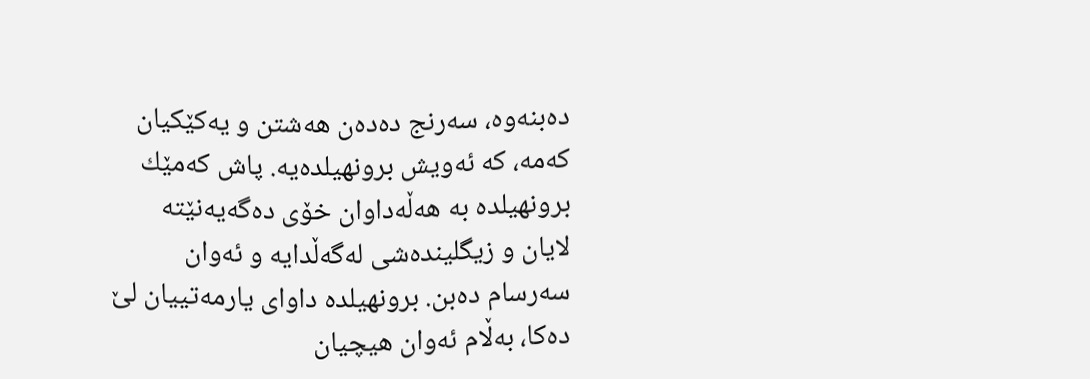دەبنەوە، سەرنج دەدەن هەشتن و یەكێكیان كەمه، كە ئەویش برونهیلدەیه. پاش كەمێك برونهیلدە بە هەڵەداوان خۆی دەگەیەنێتە لایان و زیگلیندەشی لەگەڵدایه و ئەوان سەرسام دەبن. برونهیلدە داوای یارمەتییان لێ دەكا، بەڵام ئەوان هیچیان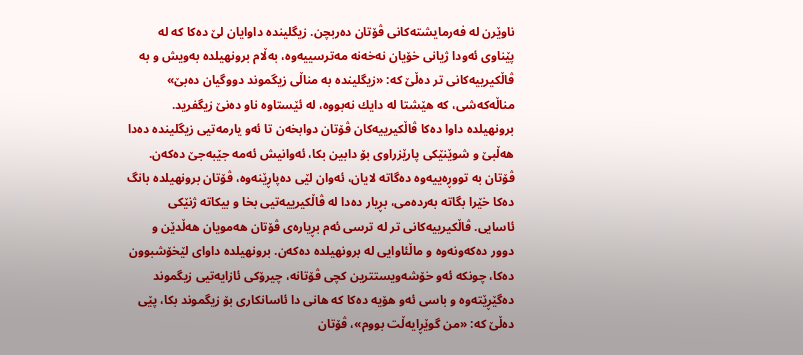ناوێرن لە فەرمایشتەكانی ڤۆتان دەربچن. زیگلیندە داوایان لێ دەكا کە لە پێناوی ئەودا ژیانی خۆیان نەخەنە مەترسییەوە، بەڵام برونهیلدە بەویش و بە ڤاڵكیرییەكانی تر دەڵێ كە: «زیگلیندە بە مناڵی زیگموند دووگیان دەبێ» مناڵەكەشی، كە هێشتا لە دایك نەبووە‌، لە ئێستاوە ناو دەنێ زیگفرید. برونهیلدە داوا دەكا ڤاڵكیرییەكان ڤۆتان دوابخەن تا ئەو یارمەتیی زیگلیندە دەدا هەڵبێ و شوێنێكی پارێزراوی بۆ دابین بكا، ئەوانیش ئەمە جێبەجێ دەكەن. ڤۆتان بە تووڕەییەوە دەگاتە لایان، ئەوان لێی دەپاڕێنەوه، ڤۆتان برونهیلدە بانگ دەکا خێرا بگاتە بەردەمی، بڕیار دەدا لە ڤاڵكیرییەتیی بخا و بیكاتە ژنێكی ئاسایی. ڤاڵكیرییەكانی تر لە ترسی ئەم بڕیارەی ڤۆتان هەمویان هەڵدێن و دوور دەكەونەوە و ماڵئاوایی لە برونهیلدە دەكەن. برونهیلدە داوای لێخۆشبوون دەكا، چونكە ئەو خۆشەویستترین كچی ڤۆتانه، چیرۆکی ئازایەتیی زیگموند دەگێڕێتەوە و باسی ئەو هۆیە دەکا کە هانی دا ئاسانكاری بۆ زیگموند بكا، پێی دەڵێ كە: «من گوێڕایەڵت بووم»، ڤۆتان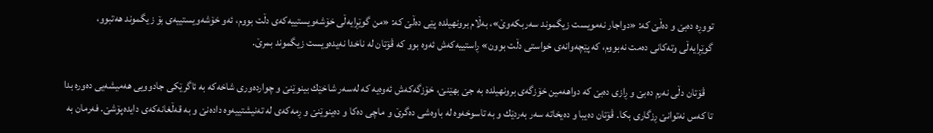تووڕە دەبێ و دەڵێ كە: «دواجار نەمویست زیگموند سەربكەوێ»، بەڵام برونهیلدە پێی دەڵێ كە: «من گوێڕایەڵی خۆشەویستییەکەی دڵت بووم، ئەو خۆشەویستییەی بۆ زیگموند هەتبوو، گوێڕایەڵی وتەکانی دەمت نەبووم، کە پێچەوانەی خواستی دڵت بوون» ڕاستییەکەش ئەوە بوو کە ڤۆتان لە ناخدا نەیدەویست زیگموند بمرێ.

    ڤۆتان دڵی نەرم دەبێ و ڕازی دەبێ كە دواهەمین خۆزگەی برونهیلدە بە جێ بهێنێ، خۆزگەکەش ئەوەیە کە لەسەر شاخێك بینوێنێ و چواردەوری شاخەكە بە ئاگرێكی جادوویی هەمیشەیی دەورە بدا تا کەس نەتوانێ ڕزگاری بکا. ڤۆتان دەیبا و دەیخاتە سەر بەردێك و بە تاسوخەوە لە باوەشی دەگرێ و ماچی دەكا و دەینوێنێ و ڕمەكەی لە تەنیشتییەوە دادەنێ و بە قەڵغانەكەی دایدەپۆشێ. فەرمان بە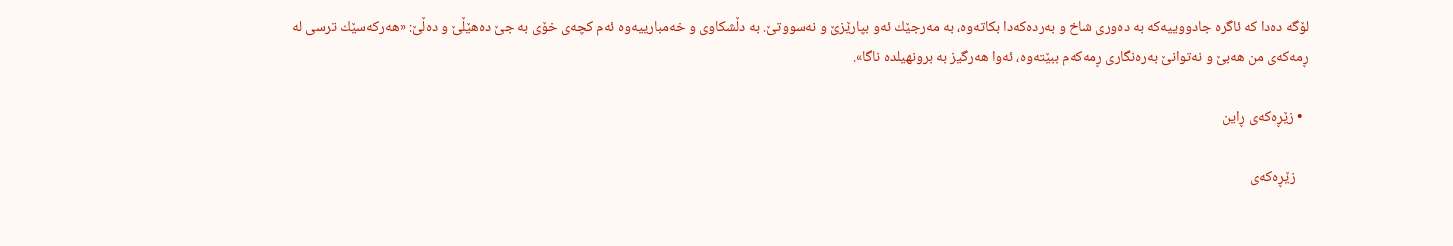لۆگە دەدا كە ئاگرە جادووییەکە بە دەوری شاخ و بەردەکەدا بكاتەوە، بە مەرجێك ئەو بپارێزێ و نەسووتێ. بە دڵشکاوی و خەمبارییەوە ‌ئەم کچەی خۆی بە جێ دەهێڵێ و دەڵێ: «هەركەسێك ترسی لە ڕمەكەی من هەبێ و نەتوانێ بەرەنگاری ڕمەكەم ببێتەوه،‌ ئەوا هەرگیز بە برونهیلدە ناگا».

  • زێڕەکەی ڕاین

    زێڕەکەی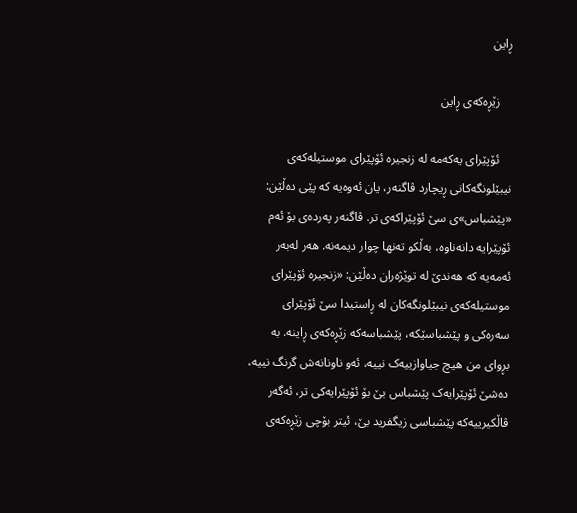ڕاین

    زێڕەکەی ڕاین

    ئۆپێرای یەکەمە لە زنجیرە ئۆپێرای موستیلەکەی نیبێلونگەکانی ڕیچارد ڤاگنەر، یان ئەوەیە کە پێی دەڵێن: «پێشباس»ی سێ ئۆپێراکەی تر. ڤاگنەر پەردەی بۆ ئەم ئۆپێرایە دانەناوە، بەڵکو تەنها چوار دیمەنە. هەر لەبەر ئەمەیە کە هەندێ لە توێژەران دەڵێن: «زنجیرە ئۆپێرای موستیلەکەی نیبێلونگەکان لە ڕاستیدا سێ ئۆپێرای سەرەکی و پێشباسێکە، پێشباسەکە زێڕەکەی ڕاینە. بە بڕوای من هیچ جیاوازییەک نییە، ئەو ناونانەش گرنگ نییە، دەشێ ئۆپێرایەک پێشباس بێ بۆ ئۆپێرایەکی تر، ئەگەر ڤاڵکیرییەکە پێشباسی زیگفرید بێ، ئیتر بۆچی زێڕەکەی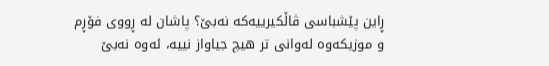ڕاین پێشباسی ڤاڵکیرییەکە نەبێ؟ پاشان لە ڕووی فۆڕم و موزیکەوە لەوانی تر هیچ جیاواز نییە، ئەوە نەبێ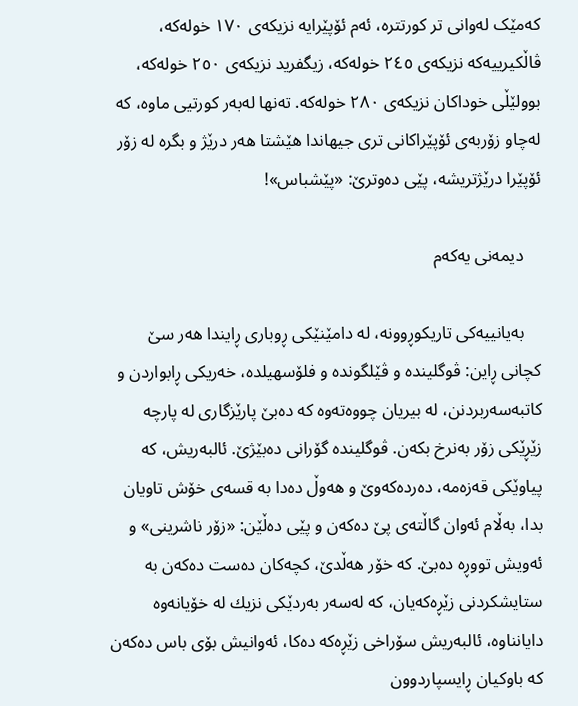کەمێک لەوانی تر کورتترە، ئەم ئۆپێرایە نزیکەی ١٧٠ خولەکە، ڤاڵکیرییەکە نزیکەی ٢٤٥ خولەکە، زیگفرید نزیکەی ٢٥٠ خولەکە، بوولێڵی خوداکان نزیکەی ٢٨٠ خولەکە. تەنها لەبەر کورتیی ماوە، کە لەچاو زۆربەی ئۆپێراکانی تری جیهاندا هێشتا هەر درێژ و بگرە لە زۆر ئۆپێرا درێژتریشە، پێی دەوترێ: «پێشباس»!

    دیمەنی یەكەم

    بەیانییەكی تاریکوڕوونە، لە دامێنێكی ڕوباری ڕایندا هەر سێ كچانی ڕاین: ڤوگلیندە و ڤێلگوندە و فلۆسهیلدە، خەریكی ڕابواردن و كاتبەسەربردنن، لە بیریان چووەتەوە کە دەبێ پارێزگاری لە پارچە زێڕێكی زۆر بەنرخ بكەن. ڤوگلیندە گۆرانی دەبێژێ. ئالبەریش، کە پیاوێکی قەزەمە، دەردەكەوێ و هەوڵ دەدا بە قسەی خۆش تاویان بدا، بەڵام ئەوان گاڵتەی پێ دەكەن و پێی دەڵێن: «زۆر ناشرینی» و ئەویش تووڕە دەبێ. کە خۆر هەڵدێ، كچەكان دەست دەكەن بە ستایشکردنی زێڕەكەیان، كە لەسەر بەردێكی نزیك لە خۆیانەوە دایانناوە، ئالبەریش سۆراخی زێڕەکە دەکا، ئەوانیش بۆی باس دەکەن كە باوكیان ڕایسپاردوون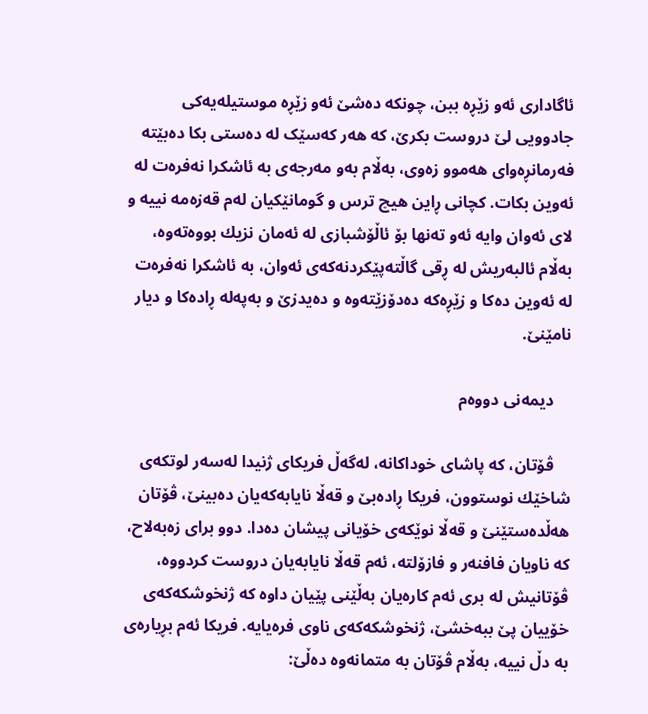ئاگاداری ئەو زێڕە ببن، چونكە دەشێ ئەو زێڕە موستیلەیەكی جادوویی لێ دروست بكرێ، كە هەر کەسێک لە دەستی بكا دەبێتە فەرمانڕەوای هەموو زەوی، بەڵام بەو مەرجەی بە ئاشكرا نەفرەت لە ئەوین بكات. كچانی ڕاین هیچ ترس و گومانێكیان لەم قەزەمە نییە و لای ئەوان وایە ئەو تەنها بۆ ئاڵۆشبازی لە ئەمان نزیك بووەتەوە، بەڵام ئالبەریش لە ڕقی گاڵتەپێكردنەكەی ئەوان، بە ئاشكرا نەفرەت لە ئەوین دەكا و زێڕەکە دەدۆزێتەوە و دەیدزێ و بەپەلە ڕادەكا و دیار نامێنێ.

    دیمەنی دووەم

    ڤۆتان، كە پاشای خوداكانە، لەگەڵ فریكای ژنیدا لەسەر لوتكەی شاخێك نوستوون، فریكا ڕادەبێ و قەڵا نایابەكەیان دەبینێ، ڤۆتان هەڵدەستێنێ و قەڵا نوێكەی خۆیانی پیشان دەدا. دوو برای زەبەلاح، کە ناویان فافنەر و فازۆلتە، ئەم قەڵا نایابەیان دروست كردووە، ڤۆتانیش لە بری ئەم کارەیان بەڵێنی پێیان داوە كە ژنخوشکەکەی خۆییان پێ ببەخشێ، ژنخوشکەکەی ناوی فرەیایە. فریكا ئەم بڕیارەی بە دڵ نییە، بەڵام ڤۆتان بە متمانەوە دەڵێ: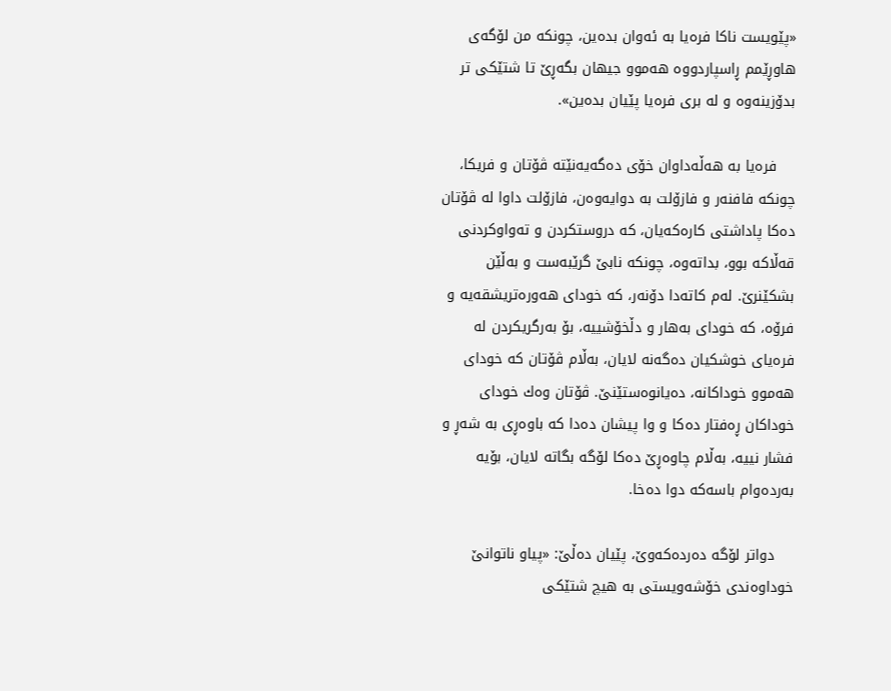«پێویست ناكا فرەیا بە ئەوان بدەین، چونكە من لۆگەی هاوڕێمم ڕاسپاردووە هەموو جیهان بگەڕێ تا شتێكی تر بدۆزینەوە و لە بری فرەیا پێیان بدەین».

    فرەیا بە هەڵەداوان خۆی دەگەیەنێتە ڤۆتان و فریكا، چونکە فافنەر و فازۆلت بە دوایەوەن، فازۆلت داوا لە ڤۆتان دەکا پاداشتی کارەکەیان، کە دروستکردن و تەواوکردنی قەڵاکە بوو، بداتەوە، چونكە نابێ گرێبەست و بەڵێن بشكێنرێ. لەم كاتەدا دۆنەر، کە خودای هەورەتریشقەیە و فرۆه، کە خودای بەهار و دڵخۆشییە، بۆ بەرگریكردن لە فرەیای خوشكیان دەگەنە لایان، بەڵام ڤۆتان كە خودای هەموو خوداکانە، دەیانوەستێنێ. ڤۆتان وەك خودای خوداكان ڕەفتار دەکا و وا پیشان دەدا كە باوەڕی بە شەڕ و فشار نییە، بەڵام چاوەڕێ دەکا لۆگە بگاتە لایان، بۆیە بەردەوام باسەكە دوا دەخا.

    دواتر لۆگە دەردەكەوێ، پێیان دەڵێ: «پیاو ناتوانێ خوداوەندی خۆشەویستی بە هیچ شتێكی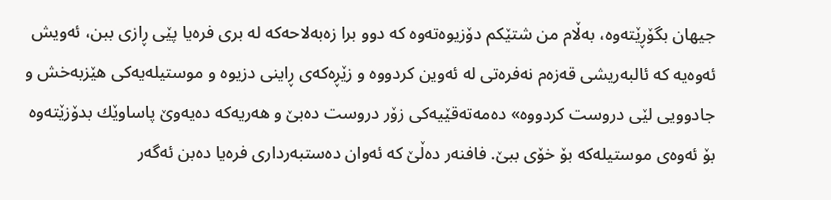جیهان بگۆڕێتەوە، بەڵام من شتێكم دۆزیوەتەوە كە دوو برا زەبەلاحەكە لە بری فرەیا پێی ڕازی ببن، ئەویش ئەوەیە کە ئالبەریشی قەزەم نەفرەتی لە ئەوین كردووە و زێڕەكەی ڕاینی دزیوە و موستیلەیەكی هێزبەخش و جادوویی لێی دروست كردووە» دەمەتەقێیەكی زۆر دروست دەبێ و هەریەكە دەیەوێ پاساوێك بدۆزێتەوە بۆ ئەوەی موستیلەكە بۆ خۆی ببێ. فافنەر دەڵێ كە ئەوان دەستبەرداری فرەیا دەبن ئەگەر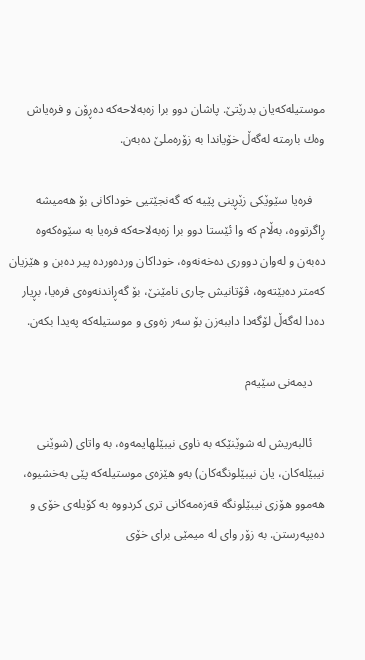موستیلەكەیان بدرێتێ. پاشان دوو برا زەبەلاحەكە دەڕۆن و فرەیاش وەك بارمتە لەگەڵ خۆیاندا بە زۆرەملێ دەبەن.

    فرەیا سێوێکی زێڕینی پێیە كە گەنجێتیی خوداكانی بۆ هەمیشە ڕاگرتووە، بەڵام كە وا ئێستا دوو برا زەبەلاحەكە فرەیا بە سێوەکەوە دەبەن و لەوان دووری دەخەنەوە، خوداکان وردەوردە پیر دەبن و هێزیان كەمتر دەبێتەوە، ڤۆتانیش چاری نامێنێ، بۆ گەڕاندنەوەی فرەیا، بڕیار دەدا لەگەڵ لۆگەدا داببەزن ‌بۆ سەر زەوی و موستیلەکە پەیدا بکەن.

    دیمەنی سێیەم

    ئالبەریش لە شوێنێکە بە ناوی نیبێلهایمەوە، بە واتای (شوێنی نیبێلەکان، یان نیبێلونگەکان) بەو هێزەی موستیلەكە پێی بەخشیوە، هەموو هۆزی نیبێلونگە قەزەمەكانی تری كردووە بە کۆیلەی خۆی و دەیپەرستن. بە زۆر وای لە میمێی برای خۆی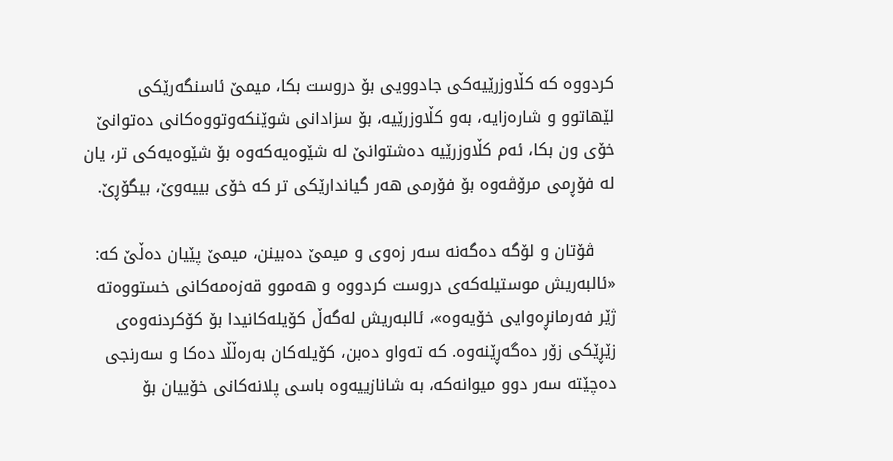كردووە كە کڵاوزرێیەکی جادوویی بۆ دروست بكا، میمێ ئاسنگەرێكی لێهاتوو و شارەزایە، بەو کڵاوزرێیە، بۆ سزادانی شوێنكەوتووەکانی دەتوانێ خۆی ون بكا، ئەم کڵاوزرێیە دەشتوانێ لە شێوەیەكەوە بۆ شێوەیەكی تر، یان لە فۆڕمی مرۆڤەوە بۆ فۆرمی هەر گیاندارێكی تر کە خۆی بییەوێ، بیگۆڕێ.

    ڤۆتان و لۆگە دەگەنە سەر زەوی و میمێ دەبینن، میمێ پێیان دەڵێ كە: «ئالبەریش موستیلەكەی دروست كردووە و هەموو قەزەمەكانی خستووەتە ژێر فەرمانڕەوایی خۆیەوە»، ئالبەریش لەگەڵ کۆیلەكانیدا بۆ كۆكردنەوەی زێڕێکی زۆر دەگەڕێنەوە. كە تەواو دەبن، کۆیلەکان بەرەڵڵا دەکا و سەرنجی دەچێتە سەر دوو میوانەكە، بە شانازییەوە باسی پلانەكانی خۆییان بۆ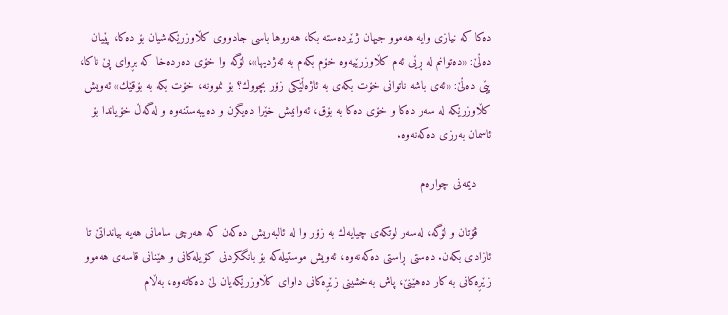دەکا کە نیازی وایە هەموو جیهان ژێردەستە بکا، هەروها باسی جادووی کڵاوزرێكەشیان بۆ دەکا، پێیان دەڵێ: «دەتوانم لە ڕێی ئەم کڵاوزرێیەوه خۆم بكەم بە ئەژدیها»، لۆگە وا خۆی دەردەخا كە بڕوای پێ ناكا، پێی دەڵێ: «ئەی باشە ناتوانی خۆت بكەی بە ئاژەڵێكی زۆر بچووك؟ بۆ نموونە، خۆت بكە بە بۆقێك» ئەویش کڵاوزرێكە لە سەر دەکا و خۆی دەکا بە بۆق، ئەوانیش خێرا دەیگرن و دەیبەستنەوە و لەگەڵ خۆیاندا بۆ ئاسمان بەرزی دەكەنەوە.

    دیمەنی چوارەم

    ڤۆتان و لۆگە، لەسەر لوتكەی چیایەك بە زۆر وا لە ئالبەریش دەكەن كە هەرچی سامانی هەیە بیانداتێ تا ئازادی بكەن. دەستی ڕاستی دەكەنەوە، ئەویش موستیلەكە بۆ بانگكردنی کۆیلەكانی و هێنانی قاسەی هەموو زێڕەكانی بە كار دەهێنێ، پاش بەخشینی زێڕەكانی داوای کڵاوزرێكەیان لێ دەکاتەوە، بەڵام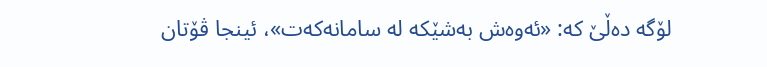لۆگە دەڵێ كە: «ئەوەش بەشێكە لە سامانەکەت»، ئینجا ڤۆتان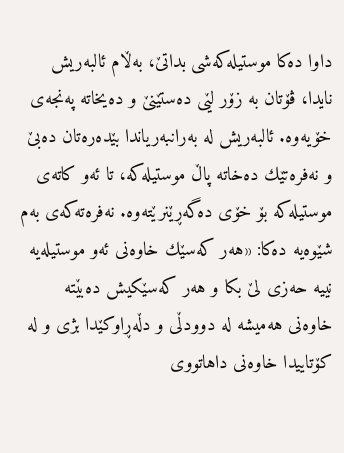داوا دەکا موستیلەكەشی بداتێ، بەڵام ئالبەریش نایدا، ڤۆتان بە زۆر لێی دەستێنێ و دەیخاتە پەنجەی خۆیەوە. ئالبەریش لە بەرانبەریاندا بێدەرەتان دەبێ و نەفرەتێك دەخاتە پاڵ موستیلەكە، تا ئەو كاتەی موستیلەكە بۆ خۆی دەگەڕێنرێتەوە. نەفرەتەكەی بەم شێوەیە دەکا: «هەر كەسێك خاوەنی ئەو موستیلەیە نییە حەزی لێ بكا و هەر كەسێكیش دەبێتە خاوەنی هەمیشە لە دوودڵی و دڵەڕاوكێدا بژی و لە كۆتاییدا خاوەنی داهاتووی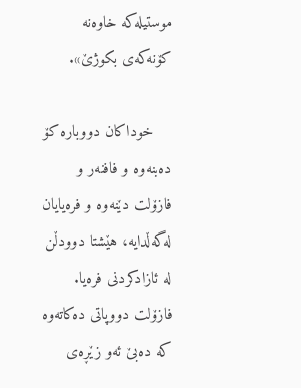موستیلەکە خاوەنە کۆنەکەی بکوژێ».

    خوداكان دووبارە كۆ دەبنەوە و فافنەر و فازۆلت دێنەوە و فرەیایان لەگەڵدایە، هێشتا دوودڵن لە ئازادكردنی فرەیا. فازۆلت دووپاتی دەکاتەوە كە دەبێ ئەو زێڕەی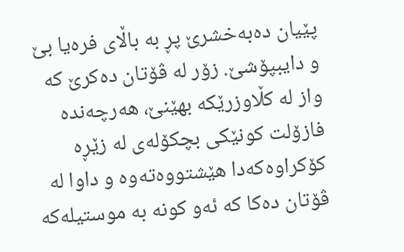پێیان دەبەخشرێ پڕ بە باڵای فرەیا بێ و دایبپۆشێ. زۆر لە ڤۆتان دەكرێ كە واز لە کڵاوزرێكە بهێنێ، هەرچەندە فازۆلت كونێكی بچكۆلەی لە زێڕە كۆكراوەكەدا هێشتووەتەوە و داوا لە ڤۆتان دەکا كە ئەو كونە بە موستیلەكە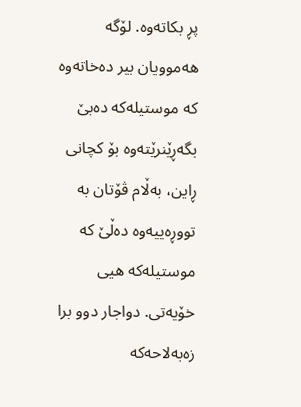پڕ بكاتەوە. لۆگە هەموویان بیر دەخاتەوە كە موستیلەكە دەبێ بگەڕێنرێتەوە بۆ كچانی ڕاین، بەڵام ڤۆتان بە تووڕەییەوە دەڵێ كە موستیلەكە هیی خۆیەتی. دواجار دوو برا زەبەلاحەكە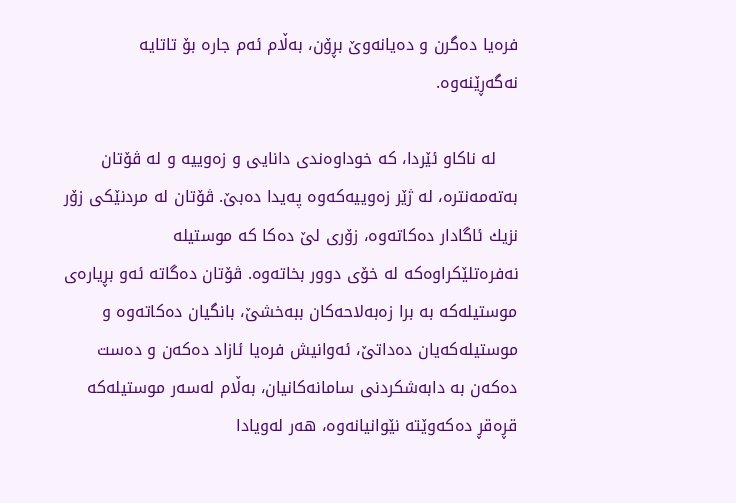فرەیا دەگرن و دەیانەوێ بڕۆن، بەڵام ئەم جارە بۆ تاتایە نەگەڕێنەوە.

    لە ناكاو ئێردا، كە خوداوەندی دانایی و زەوییە و لە ڤۆتان بەتەمەنترە، لە ژێر زەوییەكەوە پەیدا دەبێ. ڤۆتان لە مردنێكی زۆر نزیك ئاگادار دەکاتەوە، زۆری لێ دەکا كە موستیلە نەفرەتلێکراوەکە لە خۆی دوور بخاتەوە. ڤۆتان دەگاتە ئەو بڕیارەی موستیلەكە بە برا زەبەلاحەكان ببەخشێ، بانگیان دەکاتەوە و موستیلەكەیان دەداتێ، ئەوانیش فرەیا ئازاد دەكەن و دەست دەكەن بە دابەشكردنی سامانەكانیان، بەڵام لەسەر موستیلەكە قڕەقڕ دەكەوێتە نێوانیانەوە، هەر لەویادا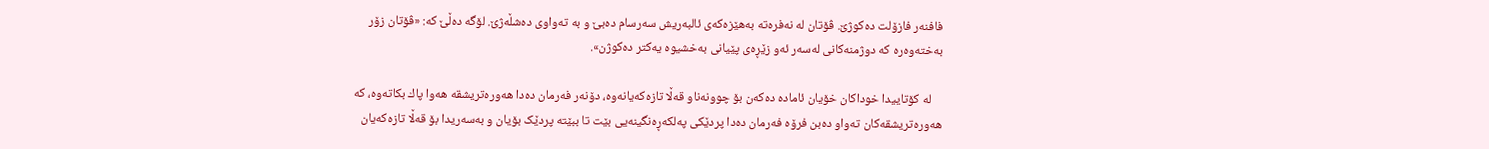فافنەر فازۆلت دەکوژێ. ڤۆتان لە نەفرەتە بەهێزەکەی ئالبەریش سەرسام دەبێ و بە تەواوی دەشڵەژێ. لۆگە دەڵێ كە: «ڤۆتان زۆر بەختەوەرە كە دوژمنەكانی لەسەر ئەو زێڕەی پێیانی بەخشیوە یەكتر دەكوژن».

    لە كۆتاییدا خوداكان خۆیان ئامادە دەكەن بۆ چوونەناو قەڵا تازەكەیانەوە، دۆنەر فەرمان دەدا هەورەتریشقە هەوا پاك بكاتەوە، كە هەورەتریشقەكان تەواو دەبن فرۆه فەرمان دەدا پردێكی پەلكەڕەنگینە‌یی بێت تا ببێتە پردێک بۆیان و بەسەریدا بۆ قەڵا تازەكەیان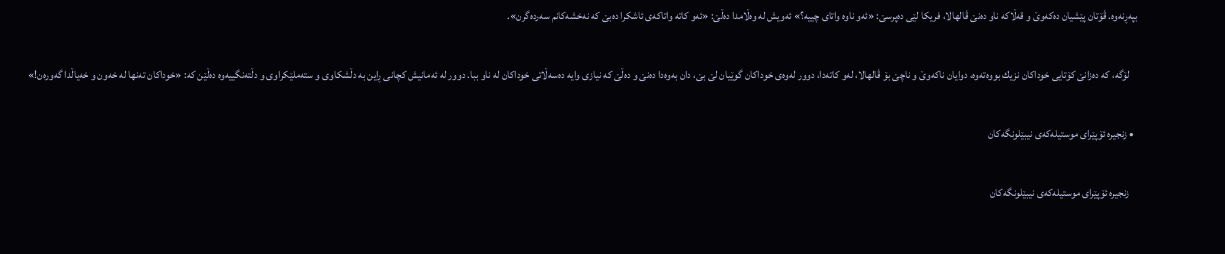بپەڕنەوە. ڤۆتان پێشیان دەكەوێ و قەڵاكە ناو دەنێ ڤالهالا، فریكا لێی دەپرسێ: «ئەو ناوە واتای چییە؟» ئەویش لە وەڵامدا دەڵێ: «ئەو كاتە واتاكەی ئاشكرا دەبێ كە نەخشەكانم سەردەگرن».

    لۆگە، كە دەزانێ كۆتایی خوداكان نزیك بووەتەوە، دوایان ناكەوێ و ناچێ بۆ ڤالهالا، لەو كاتەدا، دوور لەوەی خوداکان گوێیان لێ بێ، دان بەوەدا دەنێ و دەڵێ كە نیازی وایە دەسەڵاتی خوداكان لە ناو ببا. دوور لە ئەمانیش كچانی ڕاین بە دڵشکاوی و ستەملێکراوی و دڵتەنگییەوە دەڵێن کە: «خوداكان تەنها لە خەون و خەیاڵدا گەورەن!»

  • زنجیرە ئۆپێرای موستیلەکەی نیبێلونگەکان

    زنجیرە ئۆپێرای موستیلەکەی نیبێلونگەکان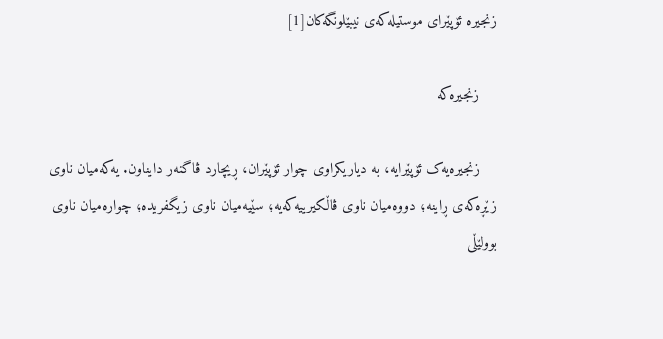زنجیرە ئۆپێرای موستیلەکەی نیبێلونگەکان[1]

    زنجیرەکە

    زنجیرەیەک ئۆپێرایە، بە دیاریکراوی چوار ئۆپێران، ڕیچارد ڤاگنەر دایناون. یەکەمیان ناوی زێڕەکەی ڕاینە؛ دووەمیان ناوی ڤاڵکیرییەکەیە؛ سێیەمیان ناوی زیگفریدە؛ چوارەمیان ناوی بوولێڵی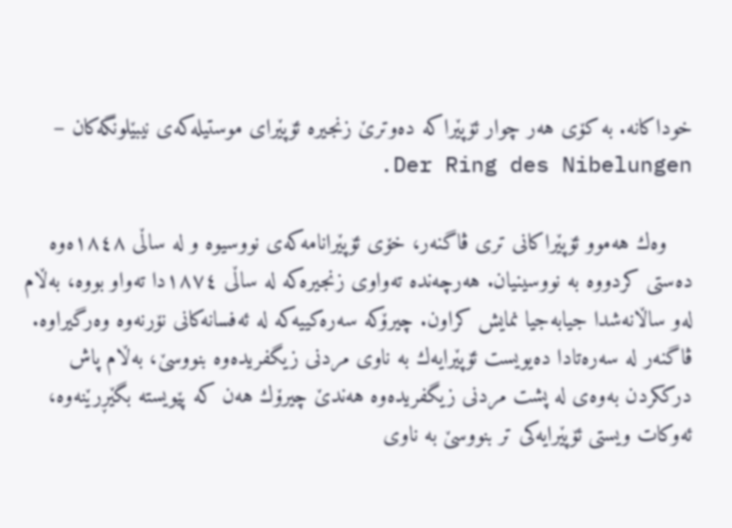خوداکانە. بە کۆی هەر چوار ئۆپێراکە دەوترێ زنجیرە ئۆپێرای موستیلەكەی نیبێلونگەكان – Der Ring des Nibelungen.

    وەك هەموو ئۆپێراكانی تری ڤاگنەر، خۆی ئۆپێرانامەکەی نووسیوە و لە ساڵی ١٨٤٨ەوە دەستی كردووە بە نووسینیان. هەرچەندە تەواوی زنجیرەكە لە ساڵی ١٨٧٤دا تەواو بووە، بەڵام لەو ساڵانەشدا جیابەجیا نمایش كراون. چیرۆكە سەرەكییەكە لە ئەفسانەكانی نۆرنەوە وەرگیراوه. ڤاگنەر لە سەرەتادا دەیویست ئۆپێرایەك بە ناوی مردنی زیگفریدەوە‌ بنووسێ، بەڵام پاش درككردن بەوەی لە پشت مردنی زیگفریدە‌وە هەندێ چیرۆك هەن كە پێویستە بگێڕرێنەوە، ئەوكات ویستی ئۆپێرایەكی تر بنووسێ بە ناوی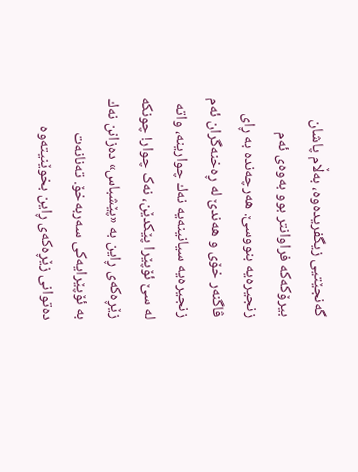گەنجێتیی زیگفریدەوە، بەڵام پاشان بیرۆكەكە فراوانتر بوو بەوەی ئەم زنجیرەیە بنووسێ. هەرچەندە بە ڕای ڤاگنەر خۆی و هەندێ لە ڕەخنەگران ئەم زنجیرەیە سیانینەیە نەك چوارینە، واتە لە سێ ئۆپێرا پێکدێن، نەک چوار! چونكە زێڕەکەی ڕاین بە «پێشباس» دەزانن نەك بە ئۆپێرایەكی سەربەخۆ. تەنانەت دەتوانی زێڕەکەی ڕاین بخوێنیتەوە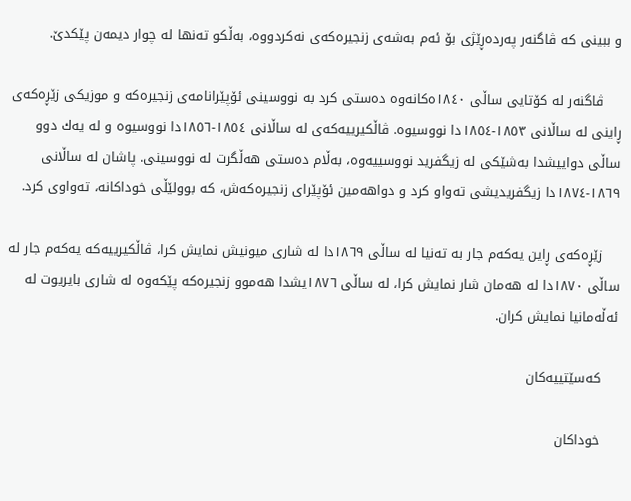و ببینی کە ڤاگنەر پەردەڕێژی بۆ ئەم بەشەی زنجیرەكەی نەكردووە، بەڵکو تەنها لە چوار دیمەن پێكدێ.

    ڤاگنەر لە كۆتایی ساڵی ١٨٤٠ەکانەوە دەستی كرد بە نووسینی ئۆپێرانامەی زنجیرەكە و موزیكی زێڕەکەی ڕاینی لە ساڵانی ١٨٥٣-١٨٥٤دا نووسیوه. ڤاڵكیرییەكەی لە ساڵانی ١٨٥٤-١٨٥٦دا نووسیوە و لە یەك دوو ساڵی دواییشدا بەشێكی لە زیگفرید نووسییەوە، بەڵام دەستی هەڵگرت لە نووسینی. پاشان لە ساڵانی ١٨٦٩-١٨٧٤دا زیگفریدیشی تەواو كرد و دواهەمین ئۆپێرای زنجیرەکەش، کە بوولێڵی خوداكانە، تەواوی کرد.

    زێڕەکەی ڕاین یەكەم جار بە تەنیا لە ساڵی ١٨٦٩دا لە شاری میونیش نمایش كرا، ڤاڵكیرییەكە یەكەم جار لە ساڵی ١٨٧٠دا لە هەمان شار نمایش كرا، لە ساڵی ١٨٧٦یشدا هەموو زنجیرەكە پێكەوە لە شاری بایریوت لە ئەڵەمانیا نمایش كران.

    کەسێتییەکان

    خوداكان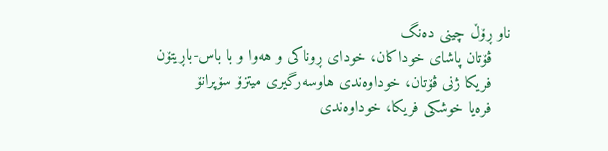ناو ڕۆڵ چینی دەنگ
    ڤۆتان پاشای خوداكان، خودای ڕوناكی و هەوا و با باس-باڕیتۆن
    فریكا ژنی ڤۆتان، خوداوەندی هاوسەرگیری میتزۆ سۆپرانۆ
    فرەیا خوشكی فریكا، خوداوەندی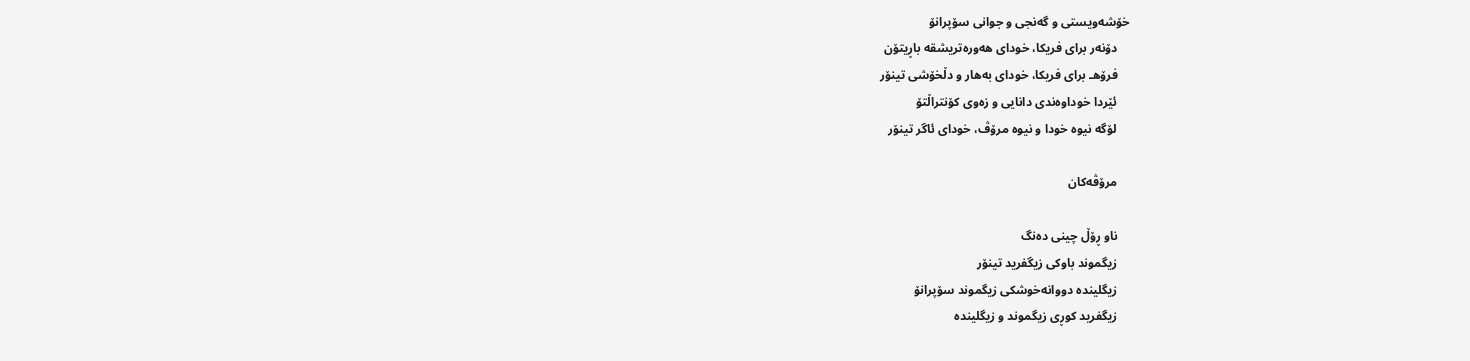خۆشەویستی و گەنجی و جوانی سۆپرانۆ
    دۆنەر برای فریكا، خودای هەورەتریشقە باڕیتۆن
    فرۆهـ برای فریكا، خودای بەهار و دڵخۆشی تینۆر
    ئێردا خوداوەندی دانایی و زەوی كۆنتراڵتۆ
    لۆگە نیوە خودا و نیوە مرۆڤ، خودای ئاگر تینۆر

    مرۆڤەكان

    ناو ڕۆڵ چینی دەنگ
    زیگموند باوكی زیگفرید تینۆر
    زیگلیندە دووانەخوشكی زیگموند سۆپرانۆ
    زیگفرید كوڕی زیگموند و زیگلیندە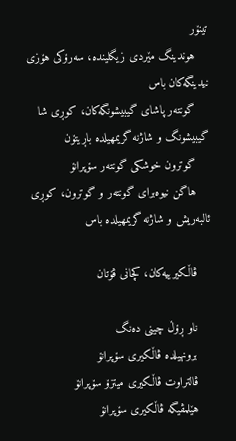تینۆر
    هوندینگ مێردی زیگلیندە، سەرۆکی هۆزی نیدینگەكان باس
    گونتەر پاشای گیبیشونگەكان، كوڕی شا گیبیشونگ و شاژنە گریمهیلدە باڕیتۆن
    گوترون خوشكی گونتەر سۆپرانۆ
    هاگن نیوەبرای گونتەر و گوترون، كوڕی ئالبەریش و شاژنە گریمهیلدە باس

    ڤاڵكیرییەكان، كچانی ڤۆتان

    ناو ڕۆڵ چینی دەنگ
    برونهیلدە ڤاڵكیری سۆپرانۆ
    ڤالتراوت ڤاڵكیری میتزۆ سۆپرانۆ
    هێلمڤیگە ڤاڵكیری سۆپرانۆ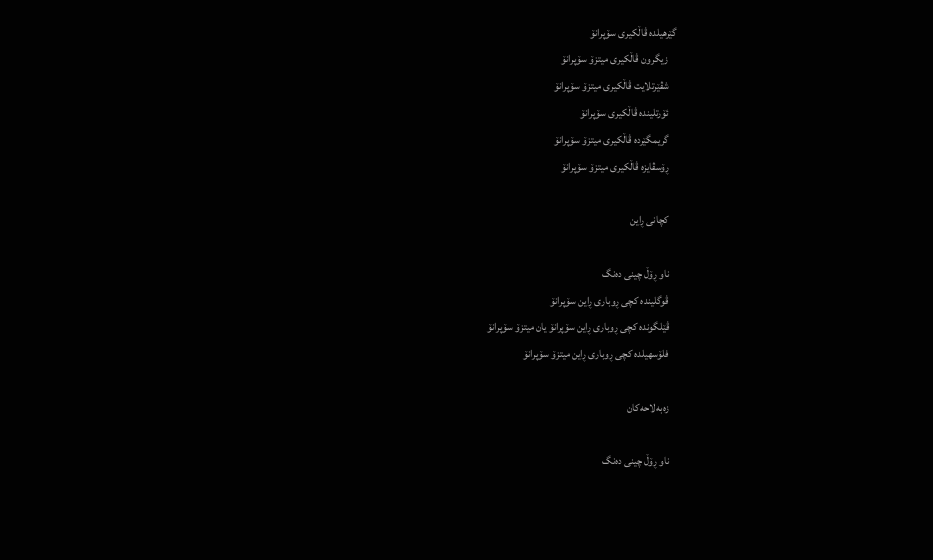گێرهیلدە ڤاڵكیری سۆپرانۆ
    زیگرون ڤاڵكیری میتزۆ سۆپرانۆ
    شڤێرتلایت ڤاڵكیری میتزۆ سۆپرانۆ
    ئۆرتلیندە ڤاڵكیری سۆپرانۆ
    گریمگێردە ڤاڵكیری میتزۆ سۆپرانۆ
    ڕۆسڤایزە ڤاڵكیری میتزۆ سۆپرانۆ

    كچانی ڕاین

    ناو ڕۆڵ چینی دەنگ
    ڤوگلیندە كچی ڕوباری ڕاین سۆپرانۆ
    ڤێلگوندە كچی ڕوباری ڕاین سۆپرانۆ یان میتزۆ سۆپرانۆ
    فلۆسهیلدە كچی ڕوباری ڕاین میتزۆ سۆپرانۆ

    زەبەلاحەكان

    ناو ڕۆڵ چینی دەنگ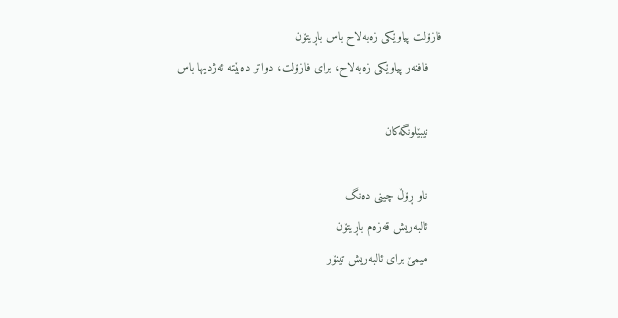فازۆلت پیاوێكی زەبەلاح باس باڕیتۆن
    فافنەر پیاوێكی زەبەلاح، برای فازۆلت، دواتر دەبێتە ئەژدیها باس

    نیبێلونگەكان

    ناو ڕۆڵ چینی دەنگ
    ئالبەریش قەزەم باڕیتۆن
    میمێ برای ئالبەریش تینۆر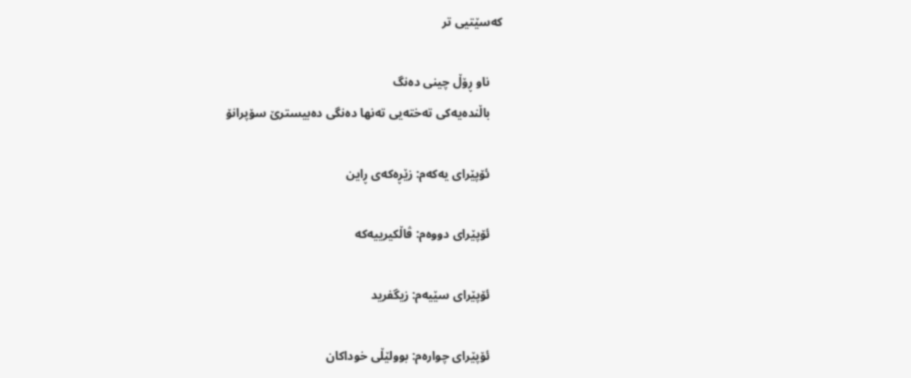کەسێتیی تر

    ناو ڕۆڵ چینی دەنگ
    باڵندەیەكی تەختەیی تەنها دەنگی دەبیسترێ سۆپرانۆ

    ئۆپێرای یەکەم: زێڕەکەی ڕاین

    ئۆپێرای دووەم: ڤاڵکیرییەکە

    ئۆپێرای سێیەم: زیگفرید

    ئۆپێرای چوارەم: بوولێڵی خوداکان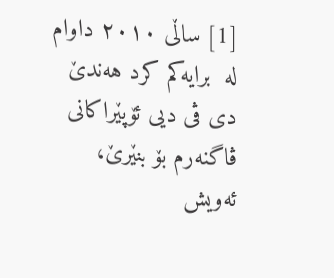[1] ساڵی ٢٠١٠ داوام لە  برایەکم کرد هەندێ دی ڤی دیی ئۆپێراکانی ڤاگنەرم بۆ بنێرێ، ئەویش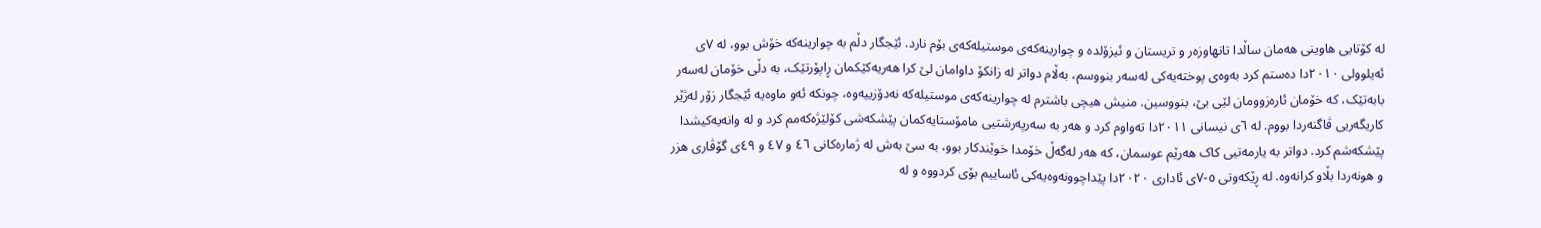لە کۆتایی هاوینی هەمان ساڵدا تانهاوزەر و تریستان و ئیزۆلدە و چوارینەکەی موستیلەکەی بۆم نارد. ئێجگار دڵم بە چوارینەکە خۆش بوو، لە ٧ی ئەیلوولی ٢٠١٠دا دەستم کرد بەوەی پوختەیەکی لەسەر بنووسم، بەڵام دواتر لە زانکۆ داوامان لێ کرا هەریەکێکمان ڕاپۆرتێک، بە دڵی خۆمان لەسەر بابەتێک، کە خۆمان ئارەزوومان لێی بێ، بنووسین. منیش هیچی باشترم لە چوارینەکەی موستیلەکە نەدۆزییەوە، چونکە ئەو ماوەیە ئێجگار زۆر لەژێر کاریگەریی ڤاگنەردا بووم. لە ٦ی نیسانی ٢٠١١دا تەواوم کرد و هەر بە سەرپەرشتیی مامۆستایەکمان پێشکەشی کۆلێژەکەمم کرد و لە وانەیەکیشدا پێشکەشم کرد. دواتر بە یارمەتیی کاک هەرێم عوسمان، کە هەر لەگەڵ خۆمدا خوێندکار بوو، بە سێ بەش لە ژمارەکانی ٤٦ و ٤٧ و ٤٩ی گۆڤاری هزر و هونەردا بڵاو کرانەوە. لە ڕێکەوتی ٥-٧ی ئاداری ٢٠٢٠دا پێداچوونەوەیەکی ئاساییم بۆی کردووە و لە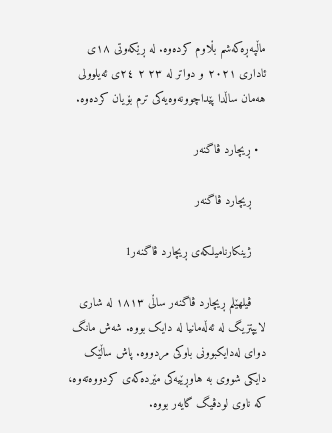ماڵپەڕەکەشم بڵاوم کردەوە. لە ڕێکەوتی ١٨ی ئاداری ٢٠٢١ و دواتر لە ٢٣ ٢ ٢٤ی ئەیلوولی هەمان ساڵدا پێداچوونەوەیەکی ترم بۆیان کردەوە.

  • ڕیچارد ڤاگنه‌ر

    ڕیچارد ڤاگنه‌ر

    ژینکارنامیلکەی ڕیچارد ڤاگنه‌ر1

    ڤیلهێلم ڕیچارد ڤاگنەر ساڵی ١٨١٣ لە شاری لایپتزیگ لە ئەڵەمانیا لە دایک بووە. شەش مانگ دوای لەدایکبوونی باوکی مردووە. پاش ساڵێک دایکی شووی بە هاوڕێیەکی مێردەکەی کردووەتەوە، کە ناوی لودڤیگ گایەر بووە.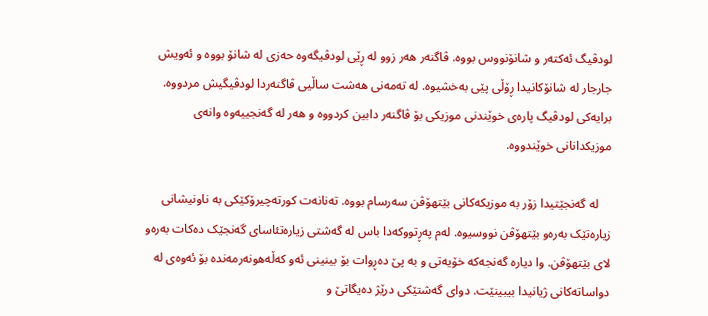لودڤیگ ئەکتەر و شانۆنووس بووە. ڤاگنەر هەر زوو لە ڕێی لودڤیگەوە حەزی لە شانۆ بووە و ئەویش جارجار لە شانۆکانیدا ڕۆڵی پێی بەخشیوە. لە تەمەنی هەشت ساڵیی ڤاگنەردا لودڤیگیش مردووە. برایەکی لودڤیگ پارەی خوێندنی موزیکی بۆ ڤاگنەر دابین کردووە و هەر لە گەنجییەوە وانەی موزیکدانانی خوێندووە.

    لە گەنجێتیدا زۆر بە موزیکەکانی بێتهۆڤن سەرسام بووە. تەنانەت کورتەچیرۆکێکی بە ناونیشانی زیارەتێک بەرەو بێتهۆڤن نووسیوە. لەم پەڕتووکەدا باس لە گەشتی زیارەتئاسای گەنجێک دەکات بەرەو لای بێتهۆڤن. وا دیارە گەنجەکە خۆیەتی و بە پێ دەڕوات بۆ بینینی ئەو کەڵەهونەرمەندە بۆ ئەوەی لە دواساتەکانی ژیانیدا بیبینێت. دوای گەشتێکی درێژ دەیگاتێ و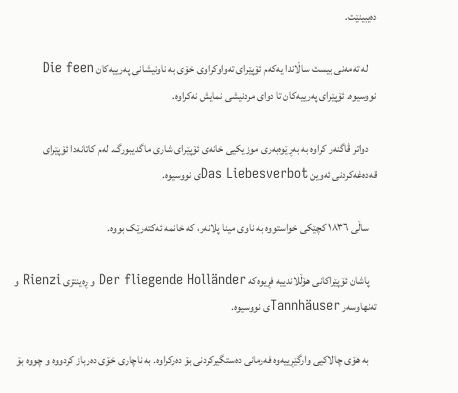دەیبینێت.

    لە تەمەنی بیست ساڵاندا یەکەم ئۆپێرای تەواوکراوی خۆی بە ناونیشانی پەرییەکان Die feen نووسیوە. ئۆپێرای پەرییەکان تا دوای مردنیشی نمایش نەکراوە.

    دواتر ڤاگنەر کراوە بە بەڕێوەبەری موزیکیی خانەی ئۆپێرای شاری ماگدیبورگ. لەم کاتانەدا ئۆپێرای قەدەغەکردنی ئەوین Das Liebesverbotی نووسیوە.

    ساڵی ١٨٣٦ کچێکی خواستووە بە ناوی مینا پلانەر، کە خانمە ئەکتەرێک بووە.

    پاشان ئۆپێراکانی هۆڵلاندییە فڕیوەکە Der fliegende Holländer و ڕەینتزی Rienzi و تەنهاوسەر Tannhäuserی نووسیوە.

    بە هۆی چالاکیی وارگێڕییەوە فەرمانی دەستگیرکردنی بۆ دەرکراوە. بە ناچاری خۆی دەرباز کردووە و چووە بۆ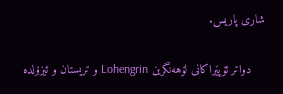شاری پاریس.

    دواتر ئۆپێراکانی لۆهەنگرین Lohengrin و تریستان و ئیزۆلدە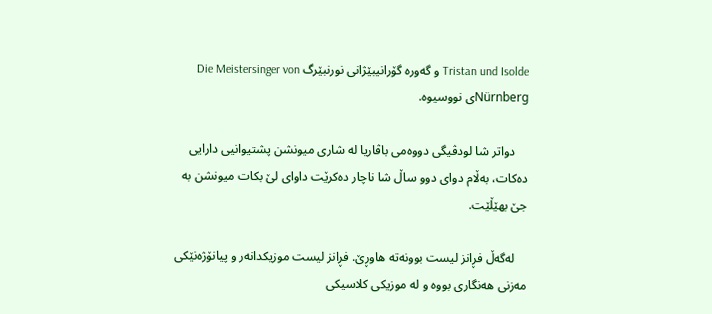Tristan und Isolde و گەورە گۆرانیبێژانی نورنبێرگ Die Meistersinger von Nürnbergی نووسیوە.

    دواتر شا لودڤیگی دووەمی باڤاریا لە شاری میونشن پشتیوانیی دارایی دەکات، بەڵام دوای دوو ساڵ شا ناچار دەکرێت داوای لێ بکات میونشن بە جێ بهێڵێت.

    لەگەڵ فڕانز لیست بوونەتە هاوڕێ. فڕانز لیست موزیکدانەر و پیانۆژەنێکی مەزنی هەنگاری بووە و لە موزیکی کلاسیکی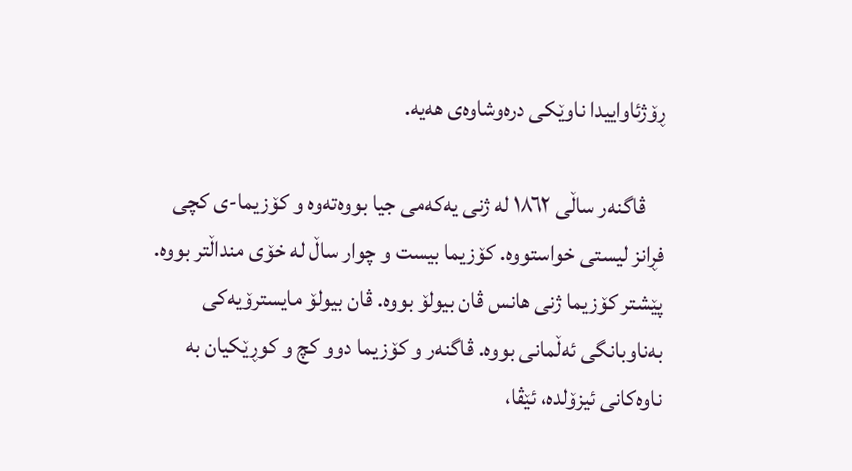ڕۆژئاواییدا ناوێکی درەوشاوەی هەیە.

    ڤاگنەر ساڵی ١٨٦٢ لە ژنی یەکەمی جیا بووەتەوە و کۆزیما-ی کچی فڕانز لیستی خواستووە. کۆزیما بیست و چوار ساڵ لە خۆی منداڵتر بووە. پێشتر کۆزیما ژنی هانس ڤان بیولۆ بووە. ڤان بیولۆ مایسترۆیەکی بەناوبانگی ئەڵمانی بووە. ڤاگنەر و کۆزیما دوو کچ و کوڕێکیان بە ناوەکانی ئیزۆلدە، ئێڤا،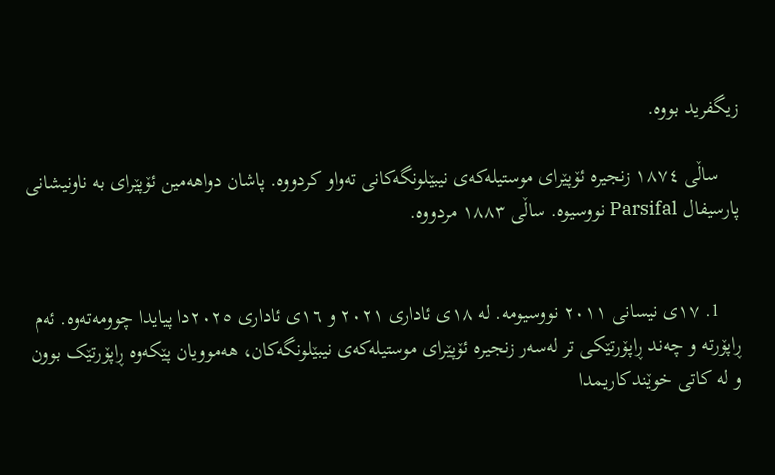زیگفرید بووە.

    ساڵی ١٨٧٤ زنجیرە ئۆپێرای موستیلەکەی نیبێلونگەکانی تەواو کردووە. پاشان دواهەمین ئۆپێرای بە ناونیشانی پارسیفال Parsifal نووسیوە. ساڵی ١٨٨٣ مردووە.


    1. ١٧ی نیسانی ٢٠١١ نووسیومە. لە ١٨ی ئاداری ٢٠٢١ و ١٦ی ئاداری ٢٠٢٥دا پیایدا چوومەتەوە. ئەم ڕاپۆرتە و چەند ڕاپۆرتێکی تر لەسەر زنجیرە ئۆپێرای موستیلەکەی نیبێلونگەکان، هەموویان پێکەوە ڕاپۆرتێک بوون و لە کاتی خوێندکاریمدا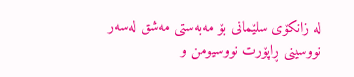لە زانکۆی سلێمانی بۆ مەبەستی مەشق لەسەر نووسینی ڕاپۆرت نووسیومن و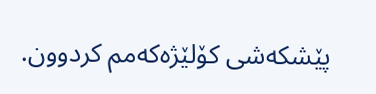پێشکەشی کۆلێژەکەمم کردوون.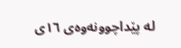لە پێداچوونەوەی ١٦ی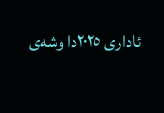ئاداری ٢٠٢٥دا وشەی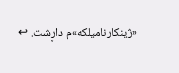«ژینکارنامیلکە»م داڕشت. ↩